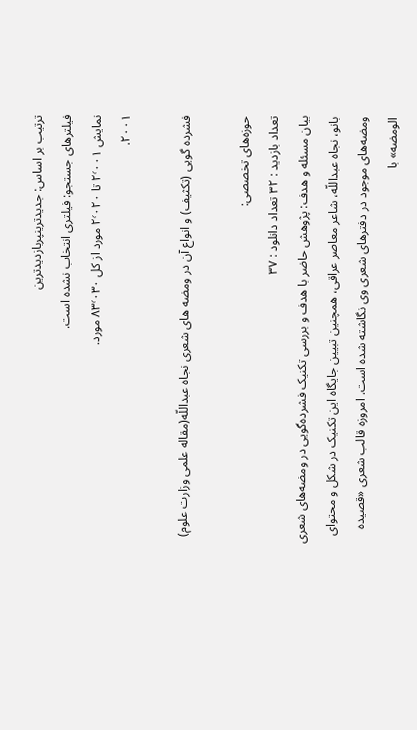ترتیب بر اساس: جدیدترینپربازدیدترین
فیلترهای جستجو: فیلتری انتخاب نشده است.
نمایش ۲٬۰۰۱ تا ۲٬۰۲۰ مورد از کل ۸۳٬۰۳۰ مورد.
۲۰۰۱.

فشرده گویی (تکثیف) و انواع آن در ومضه های شعری نجاه عبداللّه(مقاله علمی وزارت علوم)

حوزه‌های تخصصی:
تعداد بازدید : ۳۲ تعداد دانلود : ۳۷
بیان مسئله و هدف: پژوهش حاضر با هدف و بررسی تکنیک فشرده‌گویی در ومضه‌های شعری بانو، نجاه عبداللّه، شاعر معاصر عراقی، همچنین تبیین جایگاه این تکنیک در شکل و محتوای ومضه‌های موجود در دفترهای شعری وی نگاشته شده است. امروزه قالب شعری «قصیده الومضه» با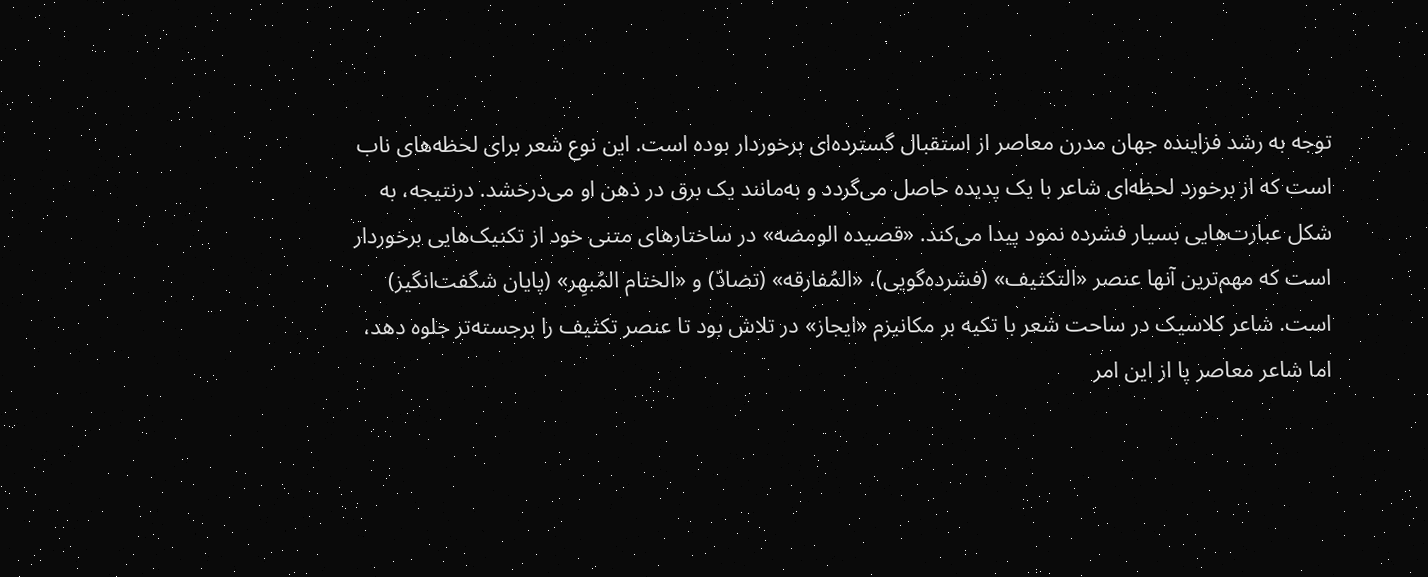توجه به رشد فزاینده جهان مدرن معاصر از استقبال گسترده‌ای برخوردار بوده است. این نوع شعر برای لحظه‌های ناب است که از برخورد لحظه‌ای شاعر با یک پدیده حاصل می‌گردد و به‌مانند یک برق در ذهن او می‌درخشد. در‌نتیجه، به شکل عبارت‌هایی بسیار فشرده نمود پیدا می‌کند. «قصیده الومضه» در ساختارهای متنی خود از تکنیک‌هایی برخوردار است که مهم‌ترین آنها عنصر «التکثیف» (فشرده‌گویی)، «المُفارقه» (تضادّ) و «الختام المُبهِر» (پایان شگفت‌انگیز) است. شاعر کلاسیک در ساحت شعر با تکیه بر مکانیزم «ایجاز» در تلاش بود تا عنصر تکثیف را برجسته‌تر جلوه دهد، اما شاعر معاصر پا از این امر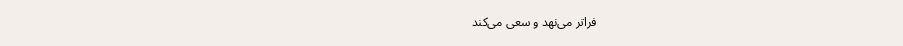فراتر می‌نهد و سعی می‌کند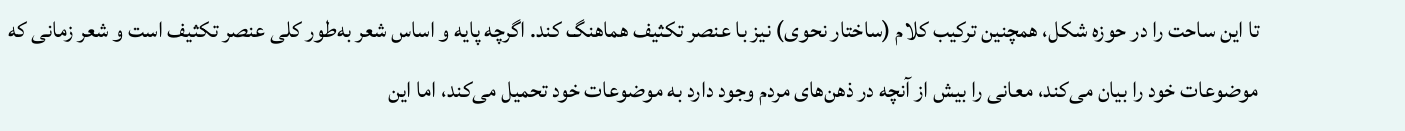تا این ساحت را در حوزه شکل، همچنین ترکیب کلام (ساختار نحوی) نیز با عنصر تکثیف هماهنگ کند. اگر‌چه پایه و اساس شعر به‌طور کلی عنصر تکثیف است و شعر زمانی که موضوعات خود را بیان می‌کند، معانی را بیش از آنچه در ذهن‌های مردم وجود دارد به موضوعات خود تحمیل می‌کند، اما این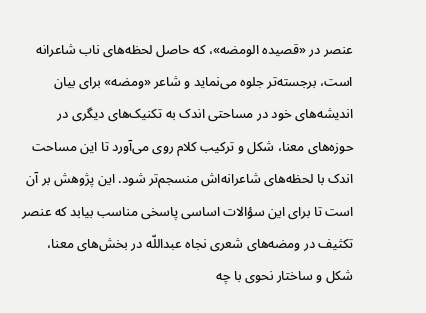عنصر در «قصیده الومضه»، که حاصل لحظه‌های ناب شاعرانه است، برجسته‌تر جلوه می‌نماید و شاعر «ومضه» برای بیان اندیشه‌های خود در مساحتی اندک به تکنیک‌های دیگری در حوزه‌های معنا، شکل و ترکیب کلام روی می‌آورد تا این مساحت اندک با لحظه‌های شاعرانه‌اش‌ منسجم‌تر شود. این پژوهش بر آن است تا برای این سؤالات اساسی پاسخی مناسب بیابد که عنصر تکثیف در ومضه‌های شعری نجاه عبداللّه در بخش‌های معنا، شکل و ساختار نحوی با چه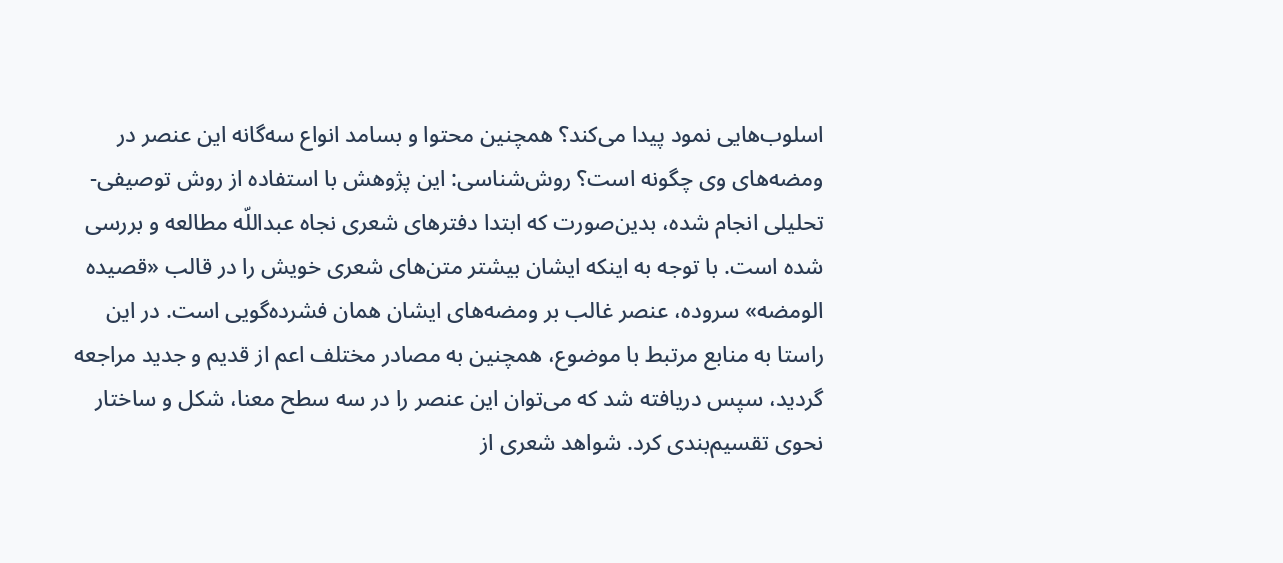اسلوب‌هایی نمود پیدا می‌کند؟ همچنین محتوا و بسامد انواع سه‌گانه این عنصر در ومضه‌های وی چگونه است؟ روش‌شناسی: این پژوهش با استفاده از روش توصیفی-تحلیلی انجام شده، بدین‌صورت که ابتدا دفترهای شعری نجاه عبداللّه مطالعه و بررسی شده است. با توجه به اینکه ایشان بیشتر متن‌های شعری خویش را در قالب «قصیده الومضه» سروده، عنصر غالب بر ومضه‌های ایشان همان فشرده‌گویی است. در این راستا به منابع مرتبط با موضوع، همچنین به مصادر مختلف اعم از قدیم و جدید مراجعه گردید، سپس دریافته شد که می‌توان این عنصر را در سه سطح معنا، شکل و ساختار نحوی تقسیم‌بندی کرد. شواهد شعری از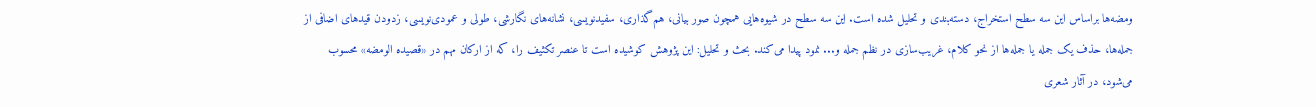ومضه‌ها بر‌اساس این سه سطح استخراج، دسته‌بندی و تحلیل شده است. این سه سطح در شیوه‌هایی همچون صور بیانی، هم‌گذاری، سفیدنویسی، نشانه‌های نگارشی، طولی و عمودی‌نویسی، زدودن قیدهای اضافی از جمله‌ها، حذف یک جمله یا جمله‌ها از نحو کلام، غریب‌سازی در نظم جمله و... نمود پیدا می‌کند. بحث و تحلیل: این پژوهش کوشیده است تا عنصر تکثیف را، که از ارکان مهم در «قصیده الومضه» محسوب می‌شود، در آثار شعری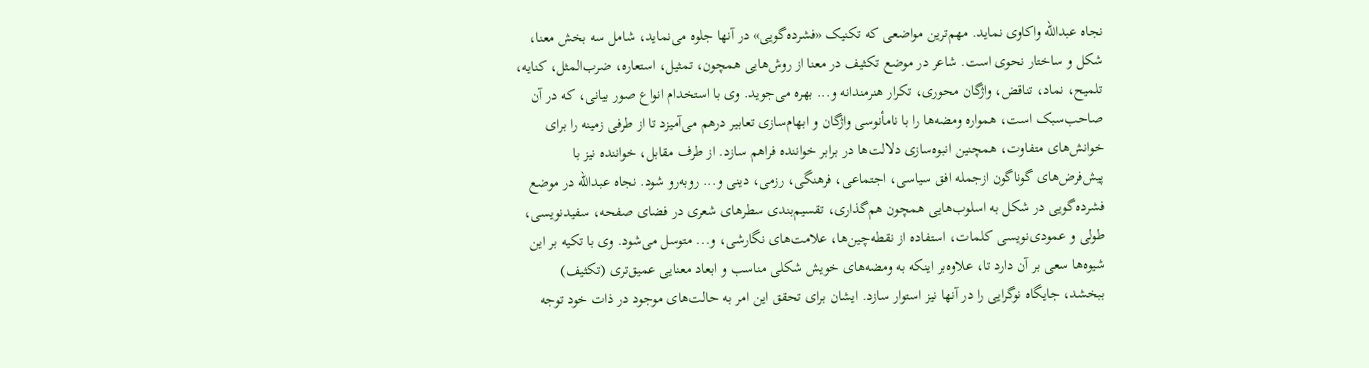نجاه عبداللّه واکاوی نماید. مهم‌ترین مواضعی که تکنیک «فشرده‌گویی» در آنها جلوه می‌نماید، شامل سه بخش معنا، شکل و ساختار نحوی است. شاعر در موضع تکثیف در معنا از روش‌هایی همچون، تمثیل، استعاره، ضرب‌المثل، کنایه، تلمیح، نماد، تناقض، واژگان محوری، تکرار هنرمندانه و... بهره می‌جوید. وی با استخدام انواع صور بیانی، که در آن صاحب‌سبک است، همواره ومضه‌ها را با نامأنوسی واژگان و ابهام‌سازی تعابیر در‌هم می‌آمیزد تا از طرفی زمینه را برای خوانش‌های متفاوت، همچنین انبوه‌سازی دلالت‌ها در برابر خواننده فراهم ‌سازد. از طرف مقابل، خواننده نیز با پیش‌فرض‌های گوناگون از‌جمله افق سیاسی، اجتماعی، فرهنگی، رزمی، دینی و... رو‌به‌رو شود. نجاه عبداللّه در موضع فشرده‌گویی در شکل به اسلوب‌هایی همچون هم‌گذاری، تقسیم‌بندی سطرهای شعری در فضای صفحه، سفیدنویسی، طولی و عمودی‌نویسی کلمات، استفاده از نقطه‌چین‌ها، علامت‌های نگارشی، و... متوسل می‌شود. وی با تکیه بر این شیوه‌ها سعی بر آن دارد تا، علاوه‌بر اینکه به ومضه‌های خویش شکلی مناسب و ابعاد معنایی عمیق‌تری (تکثیف) ببخشد، جایگاه نوگرایی را در آنها نیز استوار سازد. ایشان برای تحقق این امر به حالت‌های موجود در ذات خود توجه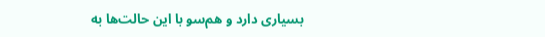بسیاری دارد و هم‌سو با این حالت‌ها به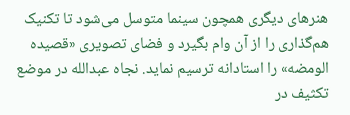هنرهای دیگری همچون سینما متوسل می‌شود تا تکنیک هم‌گذاری را از آن وام بگیرد و فضای تصویری «قصیده الومضه» را استادانه ترسیم نماید. نجاه عبدالله در موضع تکثیف در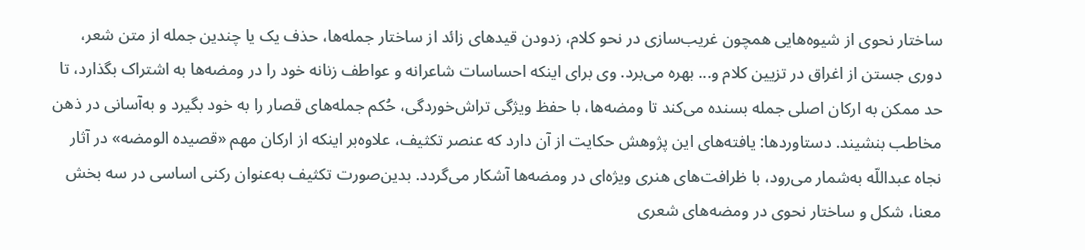ساختار نحوی از شیوه‌هایی همچون غریب‌سازی در نحو کلام، زدودن قیدهای زائد از ساختار جمله‌ها، حذف یک یا چندین جمله از متن شعر، دوری جستن از اغراق در تزیین کلام و... بهره می‌برد. وی برای اینکه احساسات شاعرانه و عواطف زنانه خود را در ومضه‌ها به اشتراک بگذارد، تا حد ممکن به ارکان اصلی جمله بسنده می‌کند تا ومضه‌ها، با حفظ ویژگی تراش‌خوردگی، حُکم جمله‌های قصار را به خود بگیرد و به‌آسانی در ذهن مخاطب بنشیند. دستاوردها: یافته‌های این پژوهش حکایت از آن دارد که عنصر تکثیف، علاوه‌بر اینکه از ارکان مهم «قصیده الومضه» در آثار نجاه عبداللّه به‌شمار می‌رود، با ظرافت‌های هنری ویژه‌ای در ومضه‌ها آشکار می‌گردد. بدین‌صورت تکثیف به‌عنوان رکنی اساسی در سه بخش معنا، شکل و ساختار نحوی در ومضه‌های شعری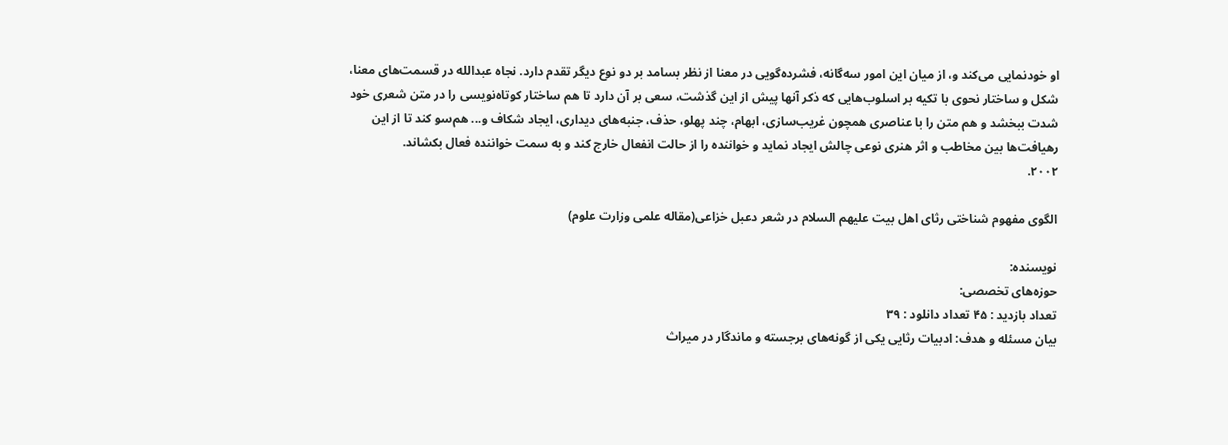او خودنمایی می‌کند و، از میان این امور سه‌گانه، فشرده‌گویی در معنا از نظر بسامد بر دو نوع دیگر تقدم دارد. نجاه عبدالله در قسمت‌های معنا، شکل و ساختار نحوی با تکیه بر اسلوب‌هایی که ذکر آنها پیش از این گذشت، سعی بر آن دارد تا هم ساختار کوتاه‌نویسی را در متن شعری خود شدت ببخشد و هم متن را با عناصری همچون غریب‌سازی، ابهام، چند پهلو، حذف، جنبه‌های دیداری، ایجاد شکاف و... هم‌سو کند تا از این رهیافت‌ها بین مخاطب و اثر هنری نوعی چالش ایجاد نماید و خواننده را از حالت انفعال خارج کند و به سمت خواننده فعال بکشاند.
۲۰۰۲.

الگوی مفهوم شناختی رثای اهل بیت علیهم السلام در شعر دعبل خزاعی(مقاله علمی وزارت علوم)

نویسنده:
حوزه‌های تخصصی:
تعداد بازدید : ۴۵ تعداد دانلود : ۳۹
بیان مسئله و هدف: ادبیات رثایی یکی از گونه‌های برجسته و ماندگار در میراث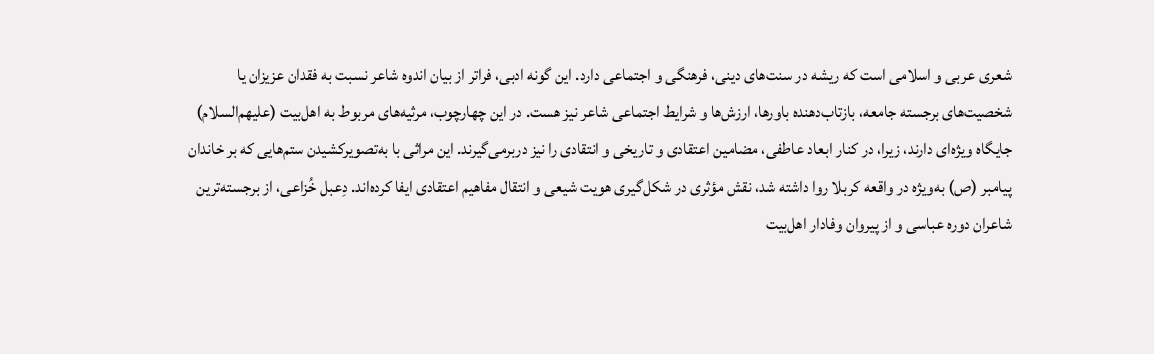شعری عربی و اسلامی است که ریشه در سنت‌های دینی، فرهنگی و اجتماعی دارد. این گونه ادبی، فراتر از بیان اندوه شاعر نسبت به فقدان عزیزان یا شخصیت‌های برجسته جامعه، بازتاب‌دهنده باورها، ارزش‌ها و شرایط اجتماعی شاعر نیز هست. در این چهارچوب، مرثیه‌های مربوط به اهل‌بیت (علیهم‌السلام) جایگاه ویژه‌ای دارند، زیرا، در کنار ابعاد عاطفی، مضامین اعتقادی و تاریخی و انتقادی را نیز دربرمی‌گیرند. این مراثی با به‌تصویر‌کشیدن ستم‌هایی که بر خاندان پیامبر (ص) به‌ویژه در واقعه کربلا روا داشته شد، نقش مؤثری در شکل‌گیری هویت شیعی و انتقال مفاهیم اعتقادی ایفا کرده‌اند. دِعبل خُزاعی، از برجسته‌ترین شاعران دوره عباسی و از پیروان وفادار اهل‌بیت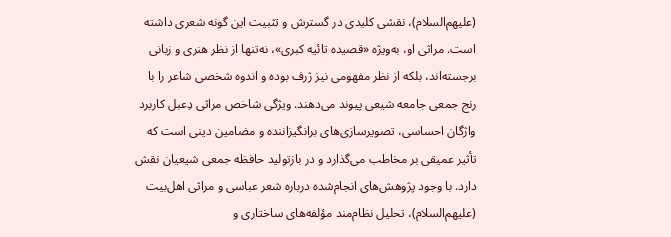(علیهم‌السلام)، نقشی کلیدی در گسترش و تثبیت این گونه شعری داشته است. مراثی او، به‌ویژه «قصیده تائیه کبری»، نه‌تنها از نظر هنری و زبانی برجسته‌اند، بلکه از نظر مفهومی نیز ژرف بوده و اندوه شخصی شاعر را با رنج جمعی جامعه شیعی پیوند می‌دهند. ویژگی شاخص مراثی دِعبل کاربرد واژگان احساسی، تصویرسازی‌های برانگیزاننده و مضامین دینی است که تأثیر عمیقی بر مخاطب می‌گذارد و در بازتولید حافظه جمعی شیعیان نقش دارد. با وجود پژوهش‌های انجام‌شده درباره شعر عباسی و مراثی اهل‌بیت (علیهم‌السلام)، تحلیل نظام‌مند مؤلفه‌های ساختاری و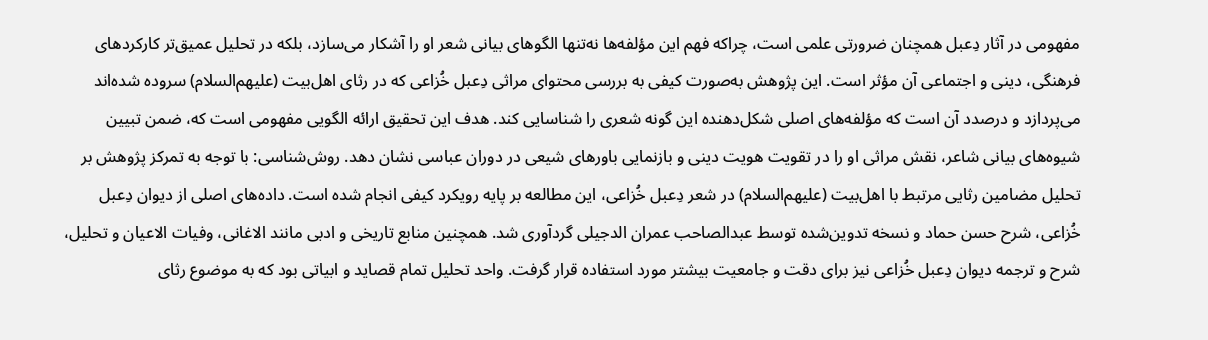مفهومی در آثار دِعبل همچنان ضرورتی علمی است، چراکه فهم این مؤلفه‌ها نه‌تنها الگوهای بیانی شعر او را آشکار می‌سازد، بلکه در تحلیل عمیق‌تر کارکردهای فرهنگی، دینی و اجتماعی آن مؤثر است. این پژوهش به‌صورت کیفی به بررسی محتوای مراثی دِعبل خُزاعی که در رثای اهل‌بیت (علیهم‌السلام) سروده شده‌اند می‌پردازد و در‌صدد آن است که مؤلفه‌های اصلی شکل‌دهنده این گونه شعری را شناسایی کند. هدف این تحقیق ارائه الگویی مفهومی است که، ضمن تبیین شیوه‌های بیانی شاعر، نقش مراثی او را در تقویت هویت دینی و بازنمایی باورهای شیعی در دوران عباسی نشان دهد. روش‌شناسی: با توجه به تمرکز پژوهش بر تحلیل مضامین رثایی مرتبط با اهل‌بیت (علیهم‌السلام) در شعر دِعبل خُزاعی، این مطالعه بر پایه رویکرد کیفی انجام شده است. داده‌های اصلی از دیوان دِعبل خُزاعی، شرح حسن حماد و نسخه تدوین‌شده توسط عبدالصاحب عمران الدجیلی گردآوری شد. همچنین منابع تاریخی و ادبی مانند الاغانی، وفیات الاعیان و تحلیل، شرح و ترجمه دیوان دِعبل خُزاعی نیز برای دقت و جامعیت بیشتر مورد استفاده قرار گرفت. واحد تحلیل تمام قصاید و ابیاتی بود که به موضوع رثای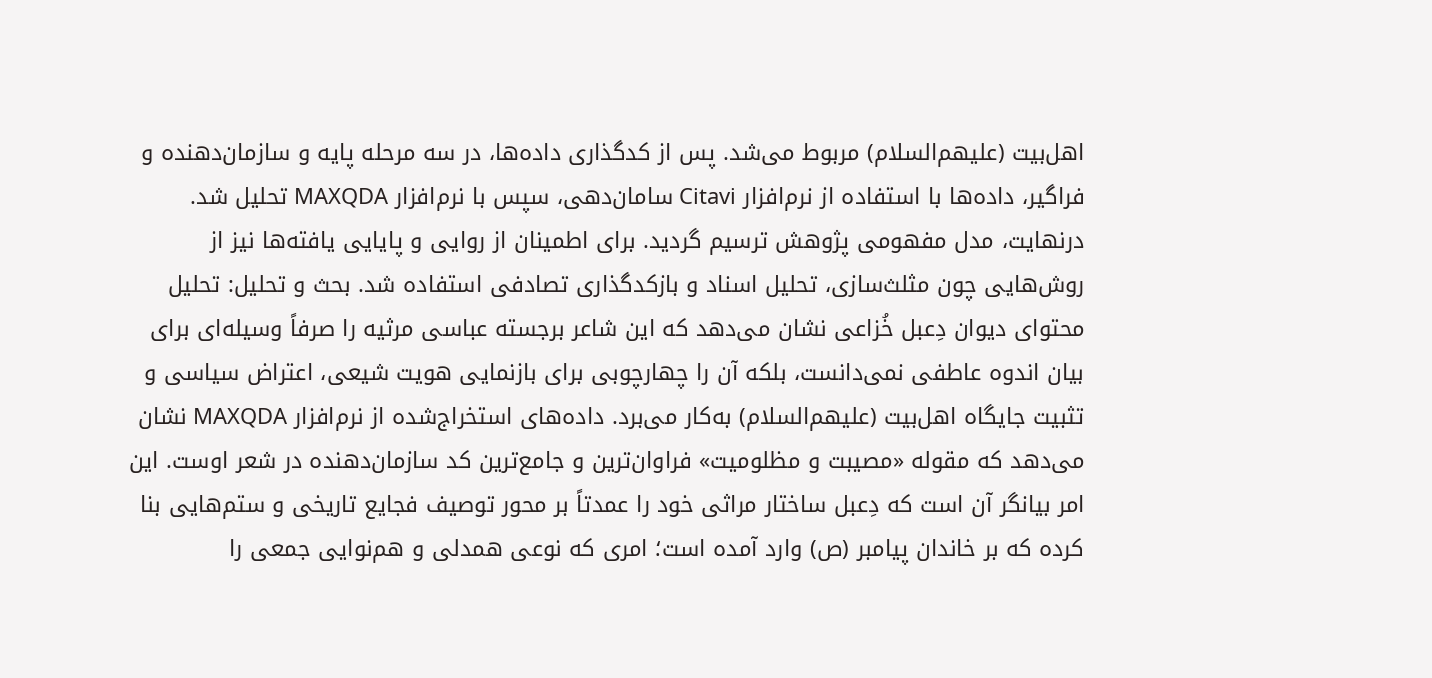اهل‌بیت (علیهم‌السلام) مربوط می‌شد. پس از کدگذاری داده‌ها، در سه مرحله پایه و سازمان‌دهنده و فراگیر، داده‌ها با استفاده از نرم‌افزار Citavi سامان‌دهی، سپس با نرم‌افزار MAXQDA تحلیل شد. در‌نهایت، مدل مفهومی پژوهش ترسیم گردید. برای اطمینان از روایی و پایایی یافته‌ها نیز از روش‌هایی چون مثلث‌سازی، تحلیل اسناد و بازکدگذاری تصادفی استفاده شد. بحث و تحلیل: تحلیل محتوای دیوان دِعبل خُزاعی نشان می‌دهد که این شاعر برجسته عباسی مرثیه را صرفاً وسیله‌ای برای بیان اندوه عاطفی نمی‌دانست، بلکه آن را چهارچوبی برای بازنمایی هویت شیعی، اعتراض سیاسی و تثبیت جایگاه اهل‌بیت (علیهم‌السلام) به‌کار می‌برد. داده‌های استخراج‌شده از نرم‌افزار MAXQDA نشان می‌دهد که مقوله «مصیبت و مظلومیت» فراوان‌ترین و جامع‌ترین کد سازمان‌دهنده در شعر اوست. این امر بیانگر آن است که دِعبل ساختار مراثی خود را عمدتاً بر محور توصیف فجایع تاریخی و ستم‌هایی بنا کرده که بر خاندان پیامبر (ص) وارد آمده است؛ امری که نوعی همدلی و هم‌نوایی جمعی را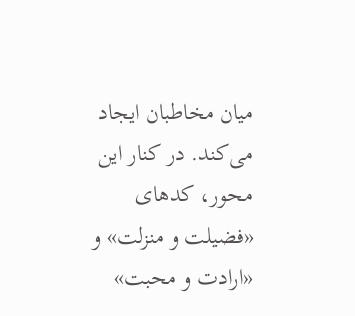میان مخاطبان ایجاد می‌کند. در کنار این محور، کدهای «فضیلت و منزلت» و «ارادت و محبت»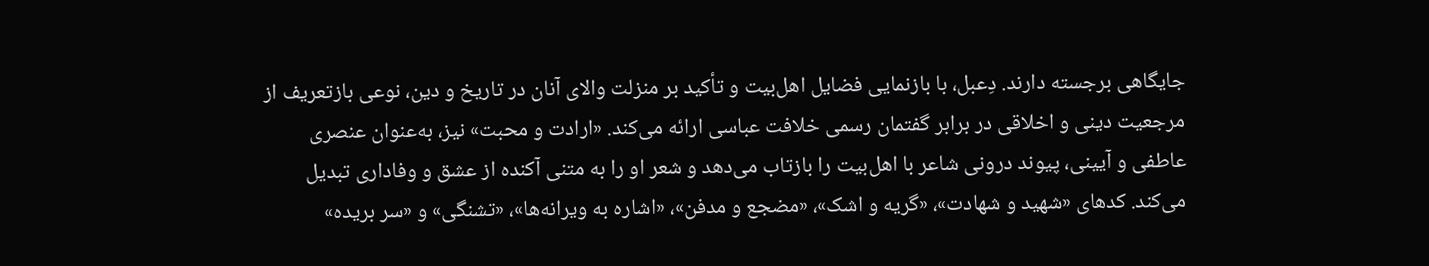جایگاهی برجسته دارند. دِعبل، با بازنمایی فضایل اهل‌بیت و تأکید بر منزلت والای آنان در تاریخ و دین، نوعی بازتعریف از مرجعیت دینی و اخلاقی در برابر گفتمان رسمی خلافت عباسی ارائه می‌کند. «ارادت و محبت» نیز، به‌عنوان عنصری عاطفی و آیینی، پیوند درونی شاعر با اهل‌بیت را بازتاب می‌دهد و شعر او را به متنی آکنده از عشق و وفاداری تبدیل می‌کند. کدهای «شهید و شهادت»، «گریه و اشک»، «مضجع و مدفن»، «اشاره به ویرانه‌ها»، «تشنگی» و «سر بریده»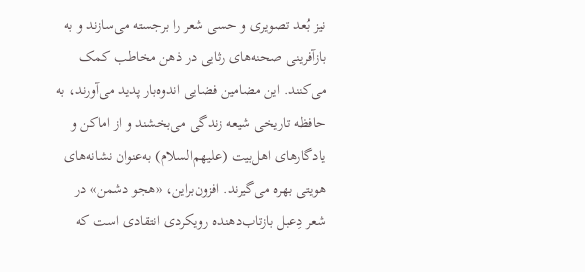نیز بُعد تصویری و حسی شعر را برجسته می‌سازند و به بازآفرینی صحنه‌های رثایی در ذهن مخاطب کمک می‌کنند. این مضامین فضایی اندوه‌بار پدید می‌آورند، به حافظه تاریخی شیعه زندگی می‌بخشند و از اماکن و یادگارهای اهل‌بیت (علیهم‌السلام) به‌عنوان نشانه‌های هویتی بهره می‌گیرند. افزون‌بر‌این، «هجو دشمن» در شعر دِعبل بازتاب‌دهنده رویکردی انتقادی است که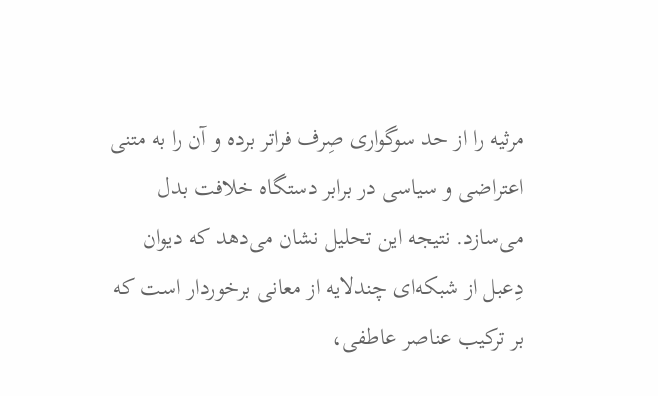مرثیه را از حد سوگواری صِرف فراتر برده و آن را به متنی اعتراضی و سیاسی در برابر دستگاه خلافت بدل می‌سازد. نتیجه این تحلیل نشان می‌دهد که دیوان دِعبل از شبکه‌ای چندلایه از معانی برخوردار است که بر ترکیب عناصر عاطفی،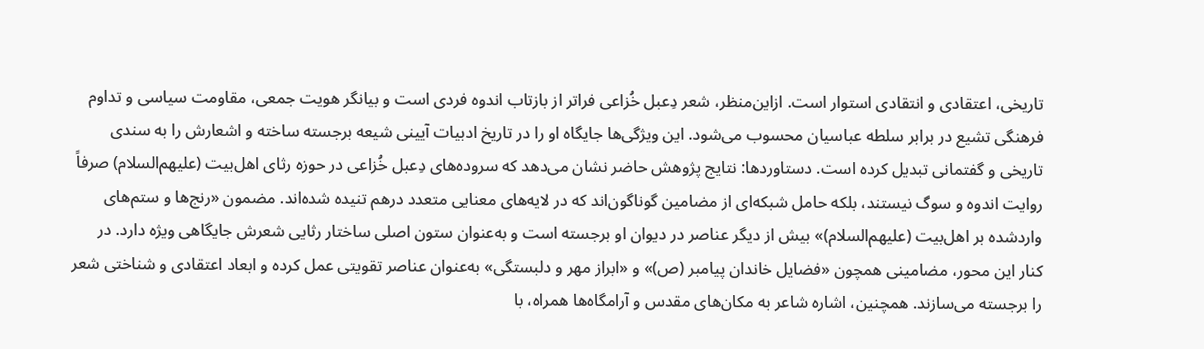تاریخی، اعتقادی و انتقادی استوار است. از‌این‌منظر، شعر دِعبل خُزاعی فراتر از بازتاب اندوه فردی است و بیانگر هویت جمعی، مقاومت سیاسی و تداوم فرهنگی تشیع در برابر سلطه عباسیان محسوب می‌شود. این ویژگی‌ها جایگاه او را در تاریخ ادبیات آیینی شیعه برجسته ساخته و اشعارش را به سندی تاریخی و گفتمانی تبدیل کرده است. دستاوردها: نتایج پژوهش حاضر نشان می‌دهد که سروده‌های دِعبل خُزاعی در حوزه رثای اهل‌بیت (علیهم‌السلام) صرفاً روایت اندوه و سوگ نیستند، بلکه حامل شبکه‌ای از مضامین گوناگون‌اند که در لایه‌های معنایی متعدد در‌هم تنیده شده‌اند. مضمون «رنج‌ها و ستم‌های واردشده بر اهل‌بیت (علیهم‌السلام)» بیش از دیگر عناصر در دیوان او برجسته است و به‌عنوان ستون اصلی ساختار رثایی شعرش جایگاهی ویژه دارد. در کنار این محور، مضامینی همچون «فضایل خاندان پیامبر (ص)» و «ابراز مهر و دلبستگی» به‌عنوان عناصر تقویتی عمل کرده و ابعاد اعتقادی و شناختی شعر را برجسته می‌سازند. همچنین، اشاره شاعر به مکان‌های مقدس و آرامگاه‌ها همراه، با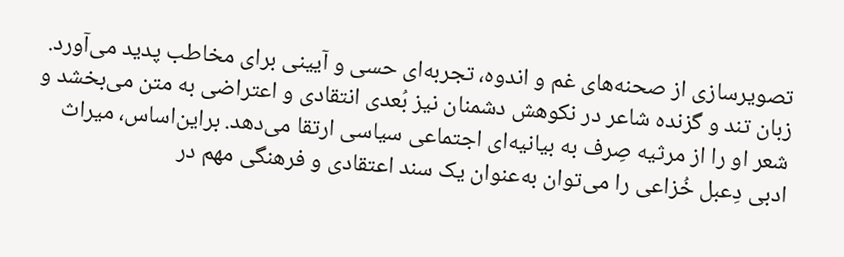تصویرسازی از صحنه‌های غم و اندوه، تجربه‌ای حسی و آیینی برای مخاطب پدید می‌آورد. زبان تند و گزنده شاعر در نکوهش دشمنان نیز بُعدی انتقادی و اعتراضی به متن می‌بخشد و شعر او را از مرثیه صِرف به بیانیه‌ای اجتماعی سیاسی ارتقا می‌دهد. بر‌این‌اساس، میراث ادبی دِعبل خُزاعی را می‌توان به‌عنوان یک سند اعتقادی و فرهنگی مهم در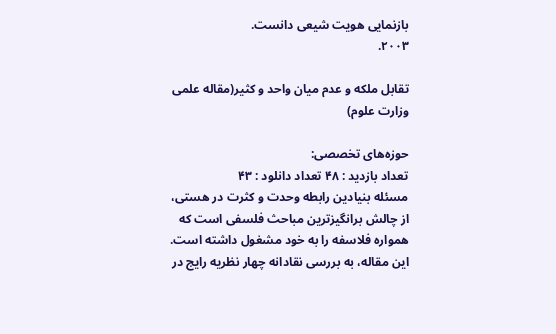بازنمایی هویت شیعی دانست.
۲۰۰۳.

تقابل ملکه و عدم میان واحد و کثیر(مقاله علمی وزارت علوم)

حوزه‌های تخصصی:
تعداد بازدید : ۴۸ تعداد دانلود : ۴۳
مسئله بنیادین رابطه وحدت و کثرت در هستی، از چالش برانگیزترین مباحث فلسفی است که همواره فلاسفه را به خود مشغول داشته است. این مقاله، به بررسی نقادانه چهار نظریه رایج در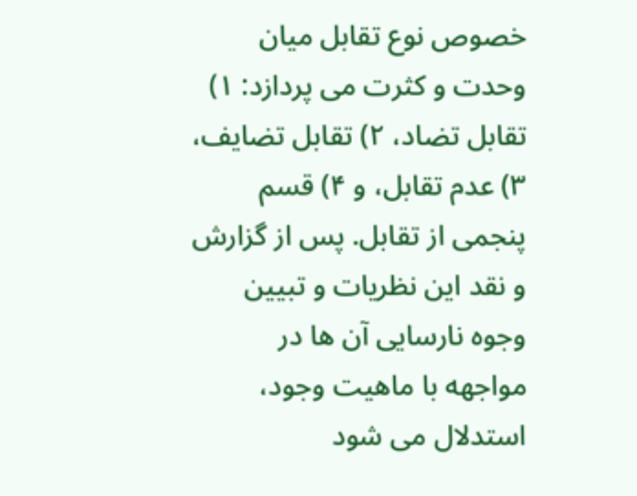خصوص نوع تقابل میان وحدت و کثرت می پردازد: ۱) تقابل تضاد، ۲) تقابل تضایف، ۳) عدم تقابل، و ۴) قسم پنجمی از تقابل. پس از گزارش و نقد این نظریات و تبیین وجوه نارسایی آن ها در مواجهه با ماهیت وجود، استدلال می شود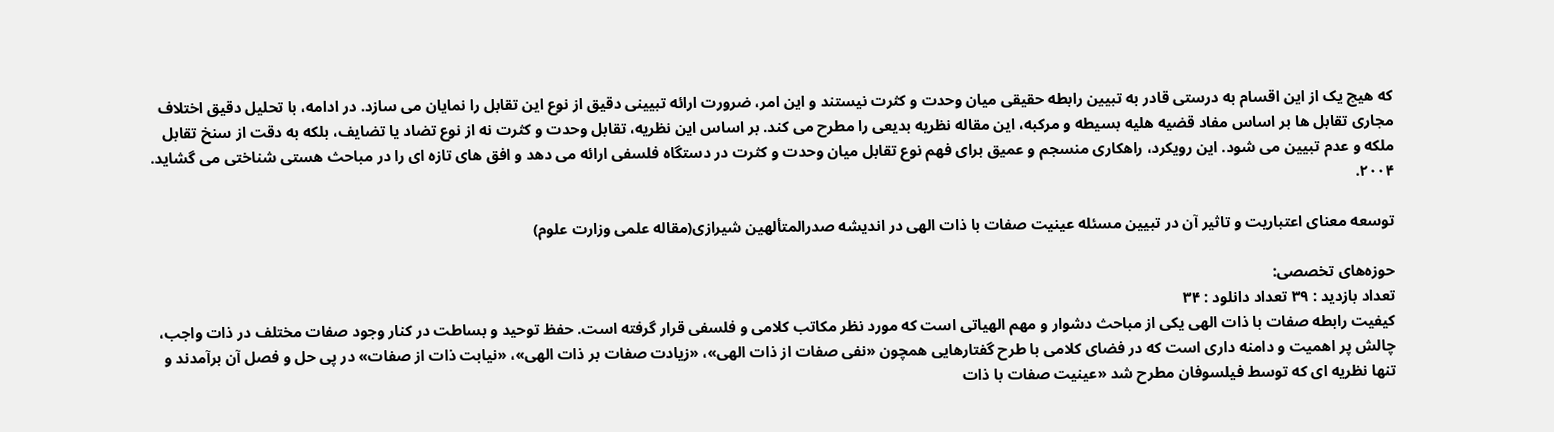که هیچ یک از این اقسام به درستی قادر به تبیین رابطه حقیقی میان وحدت و کثرت نیستند و این امر، ضرورت ارائه تبیینی دقیق از نوع این تقابل را نمایان می سازد. در ادامه، با تحلیل دقیق اختلاف مجاری تقابل ها بر اساس مفاد قضیه هلیه بسیطه و مرکبه، این مقاله نظریه بدیعی را مطرح می کند. بر اساس این نظریه، تقابل وحدت و کثرت نه از نوع تضاد یا تضایف، بلکه به دقت از سنخ تقابل ملکه و عدم تبیین می شود. این رویکرد، راهکاری منسجم و عمیق برای فهم نوع تقابل میان وحدت و کثرت در دستگاه فلسفی ارائه می دهد و افق های تازه ای را در مباحث هستی شناختی می گشاید.
۲۰۰۴.

توسعه معنای اعتباریت و تاثیر آن در تبیین مسئله عینیت صفات با ذات الهی در اندیشه صدرالمتألهین شیرازی(مقاله علمی وزارت علوم)

حوزه‌های تخصصی:
تعداد بازدید : ۳۹ تعداد دانلود : ۳۴
کیفیت رابطه صفات با ذات الهی یکی از مباحث دشوار و مهم الهیاتی است که مورد نظر مکاتب کلامی و فلسفی قرار گرفته است. حفظ توحید و بساطت در کنار وجود صفات مختلف در ذات واجب، چالش پر اهمیت و دامنه داری است که در فضای کلامی با طرح گفتارهایی همچون «نفی صفات از ذات الهی»، «زیادت صفات بر ذات الهی»، «نیابت ذات از صفات» در پی حل و فصل آن برآمدند و تنها نظریه ای که توسط فیلسوفان مطرح شد «عینیت صفات با ذات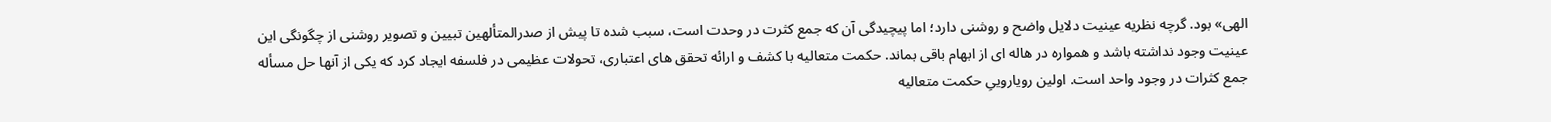الهی» بود. گرچه نظریه عینیت دلایل واضح و روشنی دارد؛ اما پیچیدگی آن که جمع کثرت در وحدت است، سبب شده تا پیش از صدرالمتألهین تبیین و تصویر روشنی از چگونگی این عینیت وجود نداشته باشد و همواره در هاله ای از ابهام باقی بماند. حکمت متعالیه با کشف و ارائه تحقق های اعتباری، تحولات عظیمی در فلسفه ایجاد کرد که یکی از آنها حل مسأله جمع کثرات در وجود واحد است. اولین رویاروییِ حکمت متعالیه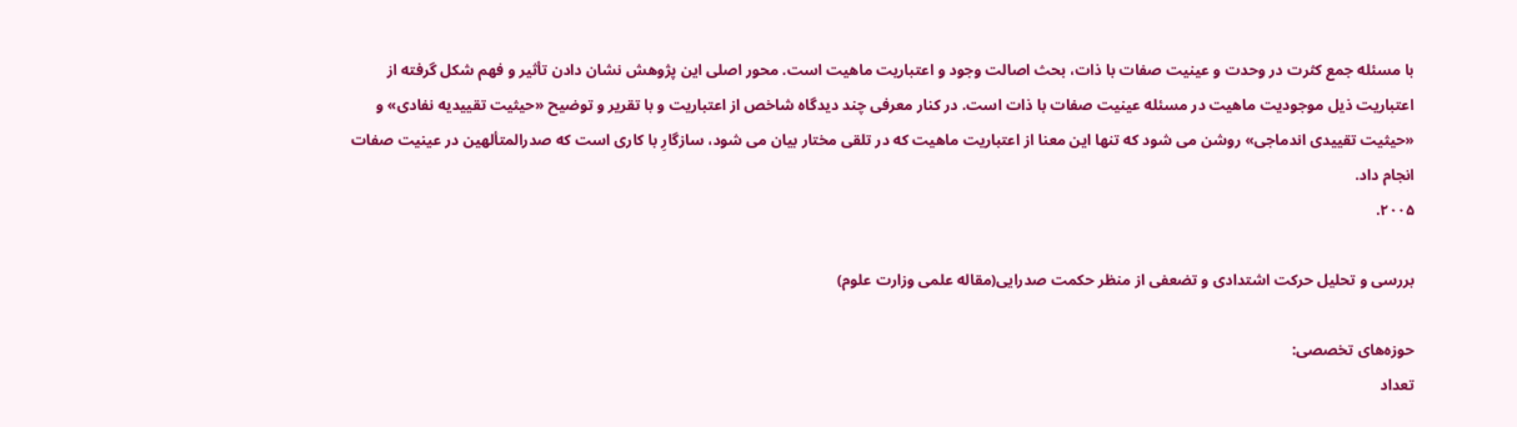با مسئله جمع کثرت در وحدت و عینیت صفات با ذات، بحث اصالت وجود و اعتباریت ماهیت است. محور اصلی این پژوهش نشان دادن تأثیر و فهم شکل گرفته از اعتباریت ذیل موجودیت ماهیت در مسئله عینیت صفات با ذات است. در کنار معرفی چند دیدگاه شاخص از اعتباریت و با تقریر و توضیح «حیثیت تقییدیه نفادی» و «حیثیت تقییدی اندماجی» روشن می شود که تنها این معنا از اعتباریت ماهیت که در تلقی مختار بیان می شود، سازگارِ با کاری است که صدرالمتألهین در عینیت صفات انجام داد.
۲۰۰۵.

بررسی و تحلیل حرکت اشتدادی و تضعفی از منظر حکمت صدرایی(مقاله علمی وزارت علوم)

حوزه‌های تخصصی:
تعداد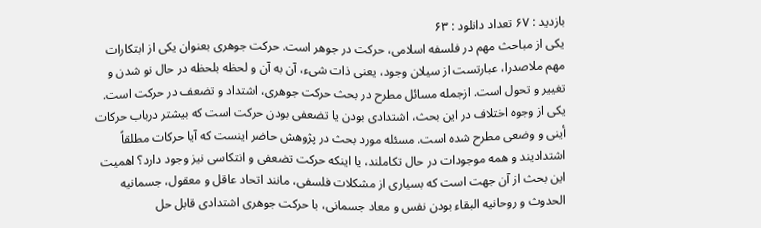بازدید : ۶۷ تعداد دانلود : ۶۳
یکی از مباحث مهم در فلسفه اسلامی، حرکت در جوهر است. حرکت جوهری بعنوان یکی از ابتکارات مهم ملاصدرا، عبارتست از سیلان وجود، یعنی ذات شیء، آن به آن و لحظه بلحظه در حال نو شدن و تغییر و تحول است. ازجمله مسائل مطرح در بحث حرکت جوهری، اشتداد و تضعف در حرکت است. یکی از وجوه اختلاف در این بحث، اشتدادی بودن یا تضعفی بودن حرکت است که بیشتر درباب حرکات أینی و وضعی مطرح شده است. مسئله مورد بحث در پژوهش حاضر اینست که آیا حرکات مطلقاً اشتدادیند و همه موجودات در حال تکاملند، یا اینکه حرکت تضعفی و انتکاسی نیز وجود دارد؟ اهمیت این بحث از آن جهت است که بسیاری از مشکلات فلسفی، مانند اتحاد عاقل و معقول، جسمانیه الحدوث و روحانیه البقاء بودن نفس و معاد جسمانی، با حرکت جوهری اشتدادی قابل حل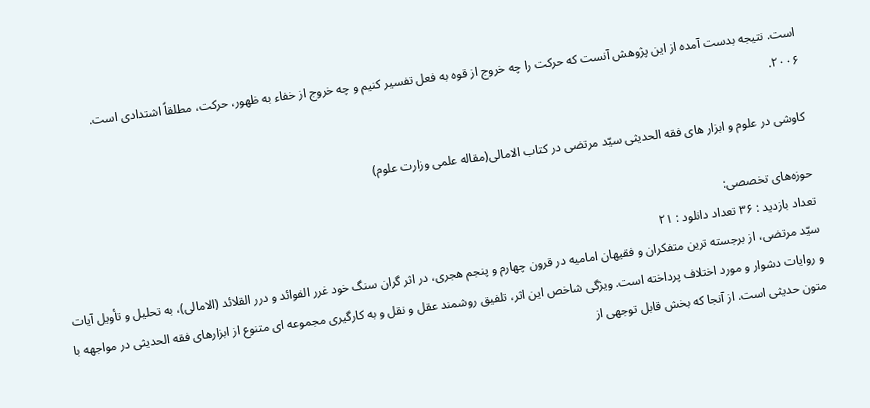است. نتیجه بدست آمده از این پژوهش آنست که حرکت را چه خروج از قوه به فعل تفسیر کنیم و چه خروج از خفاء به ظهور، حرکت، مطلقاً اشتدادی است.
۲۰۰۶.

کاوشی در علوم و ابزار های فقه الحدیثی سیّد مرتضی در کتاب الامالی(مقاله علمی وزارت علوم)

حوزه‌های تخصصی:
تعداد بازدید : ۳۶ تعداد دانلود : ۲۱
سیّد مرتضی، از برجسته ترین متفکران و فقیهان امامیه در قرون چهارم و پنجم هجری، در اثر گران سنگ خود غرر الفوائد و درر القلائد (الامالی)، به تحلیل و تأویل آیات و روایات دشوار و مورد اختلاف پرداخته است. ویژگی شاخص این اثر، تلفیق روشمند عقل و نقل و به کارگیری مجموعه ای متنوع از ابزارهای فقه الحدیثی در مواجهه با متون حدیثی است. از آنجا که بخش قابل توجهی از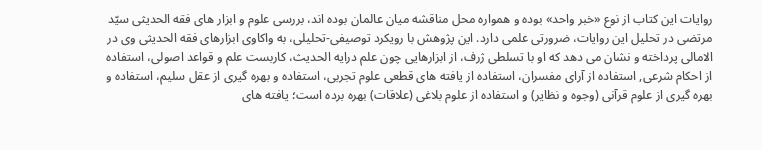روایات این کتاب از نوع «خبر واحد» بوده و همواره محل مناقشه میان عالمان بوده اند، بررسی علوم و ابزار های فقه الحدیثی سیّد مرتضی در تحلیل این روایات، ضرورتی علمی دارد. این پژوهش با رویکرد توصیفی-تحلیلی، به واکاوی ابزارهای فقه الحدیثی وی در الامالی پرداخته و نشان می دهد که او با تسلطی ژرف، از ابزارهایی چون علم درایه الحدیث، کاربست علم و قواعد اصولی، استفاده از احکام شرعی, استفاده از آرای مفسران، استفاده از یافته های قطعی علوم تجربی، استفاده و بهره گیری از عقل سلیم، استفاده و بهره گیری از علوم قرآنی (وجوه و نظایر) و استفاده از علوم بلاغی (علاقات) بهره برده است؛ یافته های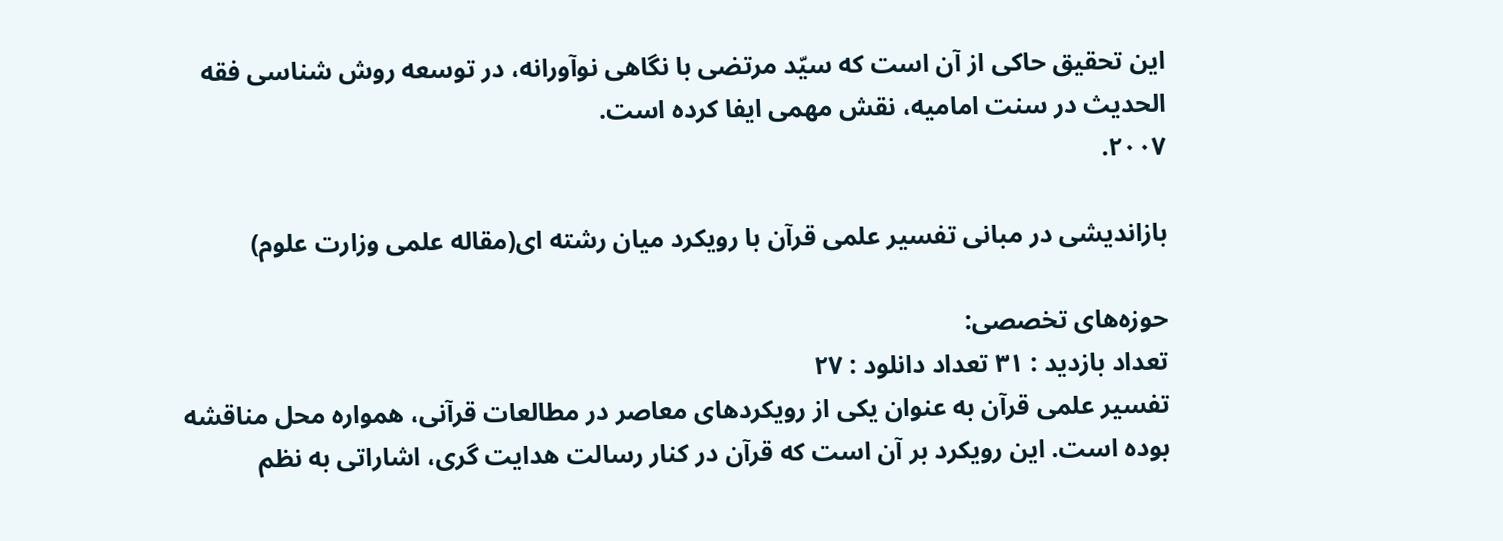این تحقیق حاکی از آن است که سیّد مرتضی با نگاهی نوآورانه، در توسعه روش شناسی فقه الحدیث در سنت امامیه، نقش مهمی ایفا کرده است.
۲۰۰۷.

بازاندیشی در مبانی تفسیر علمی قرآن با رویکرد میان رشته ای(مقاله علمی وزارت علوم)

حوزه‌های تخصصی:
تعداد بازدید : ۳۱ تعداد دانلود : ۲۷
تفسیر علمی قرآن به عنوان یکی از رویکردهای معاصر در مطالعات قرآنی، همواره محل مناقشه بوده است. این رویکرد بر آن است که قرآن در کنار رسالت هدایت گری، اشاراتی به نظم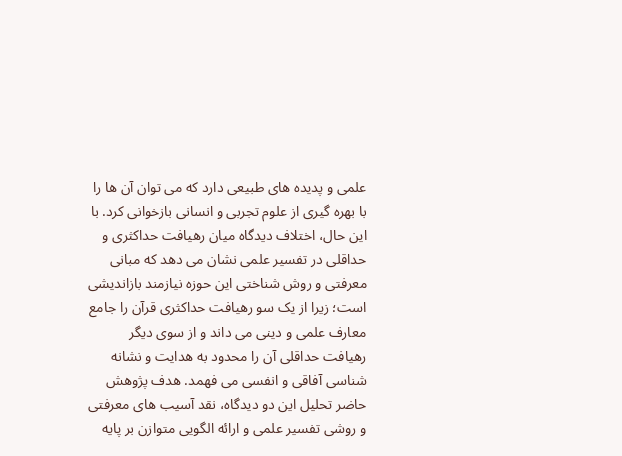علمی و پدیده های طبیعی دارد که می توان آن ها را با بهره گیری از علوم تجربی و انسانی بازخوانی کرد. با این حال، اختلاف دیدگاه میان رهیافت حداکثری و حداقلی در تفسیر علمی نشان می دهد که مبانی معرفتی و روش شناختی این حوزه نیازمند بازاندیشی است؛ زیرا از یک سو رهیافت حداکثری قرآن را جامع معارف علمی و دینی می داند و از سوی دیگر رهیافت حداقلی آن را محدود به هدایت و نشانه شناسی آفاقی و انفسی می فهمد. هدف پژوهش حاضر تحلیل این دو دیدگاه، نقد آسیب های معرفتی و روشی تفسیر علمی و ارائه الگویی متوازن بر پایه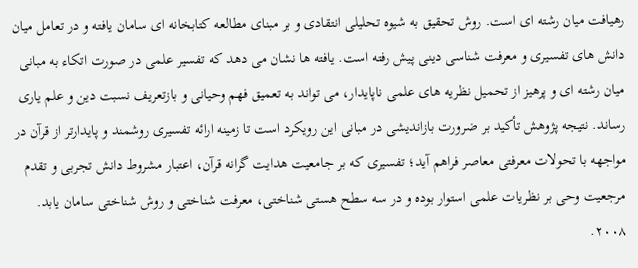رهیافت میان رشته ای است. روش تحقیق به شیوه تحلیلی انتقادی و بر مبنای مطالعه کتابخانه ای سامان یافته و در تعامل میان دانش های تفسیری و معرفت شناسی دینی پیش رفته است. یافته ها نشان می دهد که تفسیر علمی در صورت اتکاء به مبانی میان رشته ای و پرهیز از تحمیل نظریه های علمی ناپایدار، می تواند به تعمیق فهم وحیانی و بازتعریف نسبت دین و علم یاری رساند. نتیجه پژوهش تأکید بر ضرورت بازاندیشی در مبانی این رویکرد است تا زمینه ارائه تفسیری روشمند و پایدارتر از قرآن در مواجهه با تحولات معرفتی معاصر فراهم آید؛ تفسیری که بر جامعیت هدایت گرانه قرآن، اعتبار مشروط دانش تجربی و تقدم مرجعیت وحی بر نظریات علمی استوار بوده و در سه سطح هستی شناختی، معرفت شناختی و روش شناختی سامان یابد.
۲۰۰۸.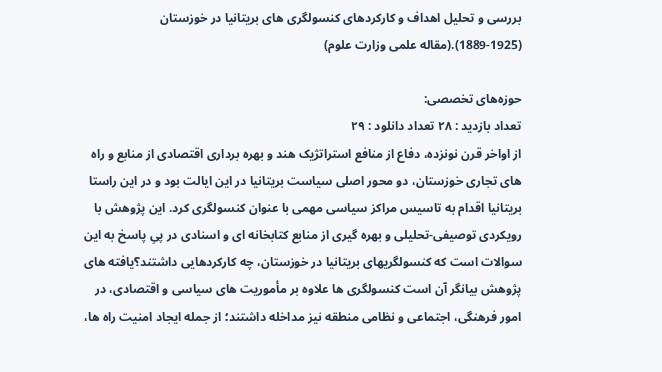بررسی و تحلیل اهداف و کارکردهای کنسولگری های بریتانیا در خوزستان (1925-1889).(مقاله علمی وزارت علوم)

حوزه‌های تخصصی:
تعداد بازدید : ۲۸ تعداد دانلود : ۲۹
از اواخر قرن نونزده، دفاع از منافع استراتژیک هند و بهره برداری اقتصادی از منابع و راه های تجاری خوزستان، دو محور اصلی سیاست بریتانیا در این ایالت بود و در این راستا بریتانیا اقدام به تاسیس مراکز سیاسی مهمی با عنوان کنسولگری کرد. این پژوهش با رویکردی توصیفی-تحلیلی و بهره گیری از منابع کتابخانه ای و اسنادی در پیِ پاسخ به این سوالات است که کنسولگریهای بریتانیا در خوزستان، چه کارکردهایی داشتند؟یافته های پژوهش بیانگر آن است کنسولگری ها علاوه بر مأموریت های سیاسی و اقتصادی، در امور فرهنگی، اجتماعی و نظامی منطقه نیز مداخله داشتند؛ از جمله ایجاد امنیت راه ها،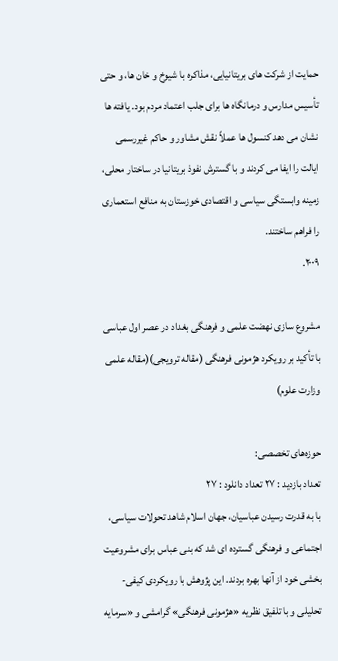حمایت از شرکت های بریتانیایی، مذاکره با شیوخ و خان ها، و حتی تأسیس مدارس و درمانگاه ها برای جلب اعتماد مردم بود. یافته ها نشان می دهد کنسول ها عملاً نقش مشاور و حاکم غیررسمی ایالت را ایفا می کردند و با گسترش نفوذ بریتانیا در ساختار محلی، زمینه وابستگی سیاسی و اقتصادی خوزستان به منافع استعماری را فراهم ساختند.
۲۰۰۹.

مشروع سازی نهضت علمی و فرهنگی بغداد در عصر اول عباسی با تأکید بر رویکرد هژمونی فرهنگی (مقاله ترویجی)(مقاله علمی وزارت علوم)

حوزه‌های تخصصی:
تعداد بازدید : ۲۷ تعداد دانلود : ۲۷
با به قدرت رسیدن عباسیان، جهان اسلام شاهد تحولات سیاسی، اجتماعی و فرهنگی گسترده ای شد که بنی عباس برای مشروعیت بخشی خود از آنها بهره بردند. این پژوهش با رویکردی کیفی-تحلیلی و با تلفیق نظریه «هژمونی فرهنگی» گرامشی و «سرمایه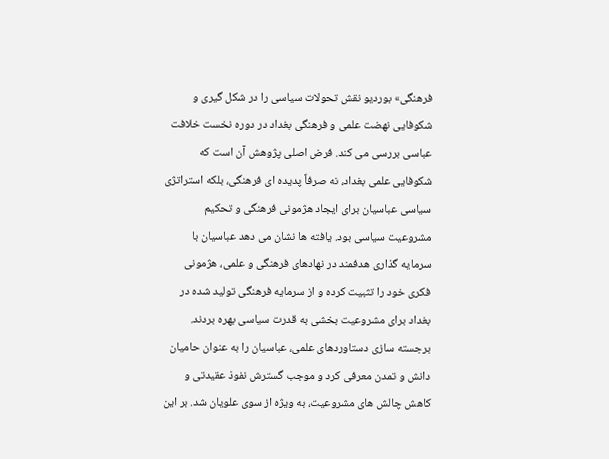فرهنگی» بوردیو نقش تحولات سیاسی را در شکل گیری و شکوفایی نهضت علمی و فرهنگی بغداد در دوره نخست خلافت عباسی بررسی می کند. فرض اصلی پژوهش آن است که شکوفایی علمی بغداد، نه صرفاً پدیده ای فرهنگی، بلکه استراتژی سیاسی عباسیان برای ایجاد هژمونی فرهنگی و تحکیم مشروعیت سیاسی بود. یافته ها نشان می دهد عباسیان با سرمایه گذاری هدفمند در نهادهای فرهنگی و علمی، هژمونی فکری خود را تثبیت کرده و از سرمایه فرهنگی تولید شده در بغداد برای مشروعیت بخشی به قدرت سیاسی بهره بردند. برجسته سازی دستاوردهای علمی، عباسیان را به عنوان حامیان دانش و تمدن معرفی کرد و موجب گسترش نفوذ عقیدتی و کاهش چالش های مشروعیت، به ویژه از سوی علویان شد. بر این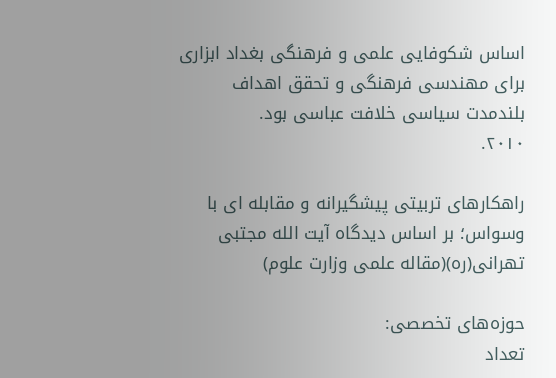اساس شکوفایی علمی و فرهنگی بغداد ابزاری برای مهندسی فرهنگی و تحقق اهداف بلندمدت سیاسی خلافت عباسی بود.
۲۰۱۰.

راهکارهای تربیتی پیشگیرانه و مقابله ای با وسواس؛ بر اساس دیدگاه آیت الله مجتبی تهرانی(ره)(مقاله علمی وزارت علوم)

حوزه‌های تخصصی:
تعداد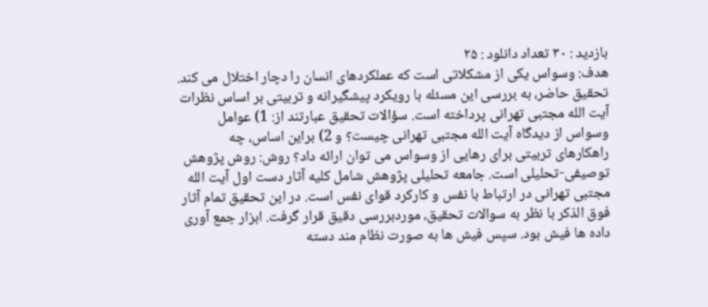بازدید : ۳۰ تعداد دانلود : ۲۵
هدف: وسواس یکی از مشکلاتی است که عملکردهای انسان را دچار اختلال می کند. تحقیق حاضر، به بررسی این مسئله با رویکرد پیشگیرانه و تربیتی بر اساس نظرات آیت الله مجتبی تهرانی پرداخته است. سؤالات تحقیق عبارتند از: 1) عوامل وسواس از دیدگاه آیت الله مجتبی تهرانی چیست؟ و 2) براین اساس، چه راهکارهای تربیتی برای رهایی از وسواس می توان ارائه داد؟ روش: روش پژوهش توصیفی-تحلیلی است. جامعه تحلیلی پژوهش شامل کلیه آثار دست اول آیت الله مجتبی تهرانی در ارتباط با نفس و کارکرد قوای نفس است. در این تحقیق تمام آثار فوق الذکر با نظر به سوالات تحقیق، موردبررسی دقیق قرار گرفت. ابزار جمع آوری داده ها فیش بود. سپس فیش ها به صورت نظام مند دسته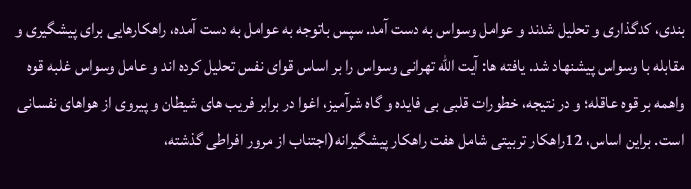بندی، کدگذاری و تحلیل شدند و عوامل وسواس به دست آمد. سپس باتوجه به عوامل به دست آمده، راهکارهایی برای پیشگیری و مقابله با وسواس پیشنهاد شد. یافته ها: آیت الله تهرانی وسواس را بر اساس قوای نفس تحلیل کرده اند و عامل وسواس غلبه قوه واهمه بر قوه عاقله؛ و در نتیجه، خطورات قلبی بی فایده و گاه شرآمیز، اغوا در برابر فریب های شیطان و پیروی از هواهای نفسانی است. براین اساس، 12راهکار تربیتی شامل هفت راهکار پیشگیرانه(اجتناب از مرور افراطی گذشته،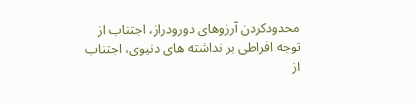محدودکردن آرزوهای دورودراز، اجتناب از توجه افراطی بر نداشته های دنیوی، اجتناب از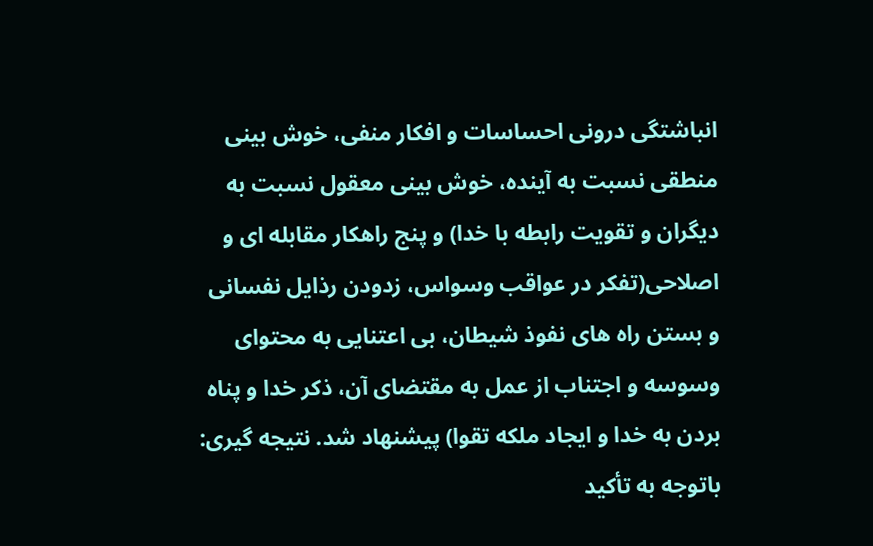انباشتگی درونی احساسات و افکار منفی، خوش بینی منطقی نسبت به آینده، خوش بینی معقول نسبت به دیگران و تقویت رابطه با خدا) و پنج راهکار مقابله ای و اصلاحی(تفکر در عواقب وسواس، زدودن رذایل نفسانی و بستن راه های نفوذ شیطان، بی اعتنایی به محتوای وسوسه و اجتناب از عمل به مقتضای آن، ذکر خدا و پناه بردن به خدا و ایجاد ملکه تقوا) پیشنهاد شد. نتیجه گیری: باتوجه به تأکید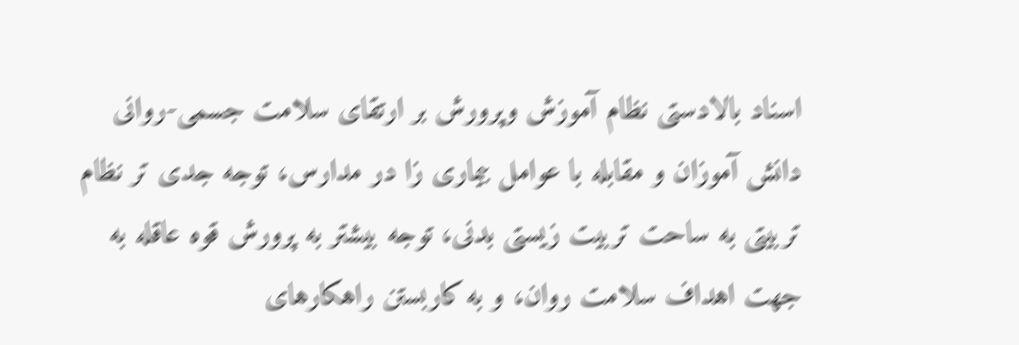اسناد بالادستی نظام آموزش وپرورش بر ارتقای سلامت جسمی-روانی دانش آموزان و مقابله با عوامل بیماری زا در مدارس، توجه جدی تر نظام تربیتی به ساحت تربیت زیستی بدنی، توجه بیشتر به پرورش قوه عاقله به جهت اهداف سلامت روان، و به کاربستن راهکارهای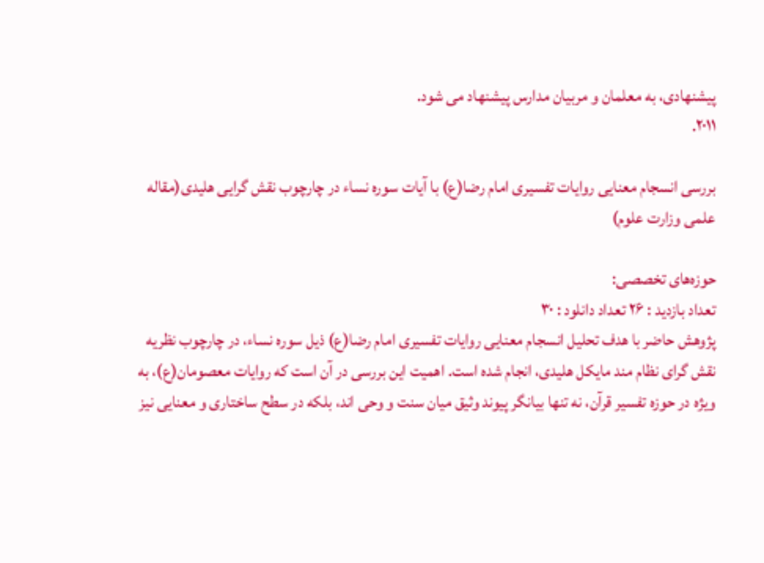پیشنهادی، به معلمان و مربیان مدارس پیشنهاد می شود.
۲۰۱۱.

بررسی انسجام معنایی روایات تفسیری امام رضا(ع) با آیات سوره نساء در چارچوب نقش گرایی هلیدی(مقاله علمی وزارت علوم)

حوزه‌های تخصصی:
تعداد بازدید : ۲۶ تعداد دانلود : ۳۰
پژوهش حاضر با هدف تحلیل انسجام معنایی روایات تفسیری امام رضا(ع) ذیل سوره نساء، در چارچوب نظریه نقش گرای نظام مند مایکل هلیدی، انجام شده است. اهمیت این بررسی در آن است که روایات معصومان(ع)، به ویژه در حوزه تفسیر قرآن، نه تنها بیانگر پیوند وثیق میان سنت و وحی اند، بلکه در سطح ساختاری و معنایی نیز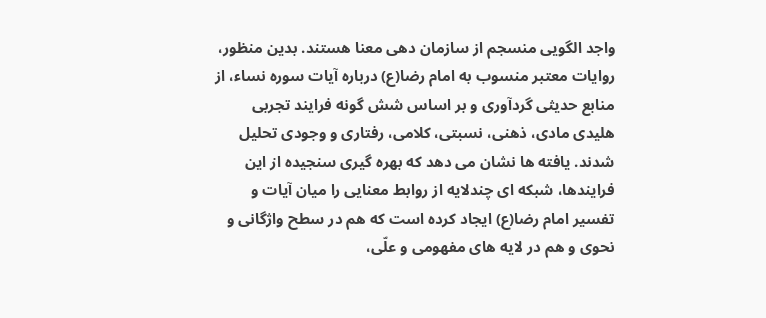واجد الگویی منسجم از سازمان دهی معنا هستند. بدین منظور، روایات معتبر منسوب به امام رضا(ع) درباره آیات سوره نساء، از منابع حدیثی گردآوری و بر اساس شش گونه فرایند تجربی هلیدی مادی، ذهنی، نسبتی، کلامی، رفتاری و وجودی تحلیل شدند. یافته ها نشان می دهد که بهره گیری سنجیده از این فرایندها، شبکه ای چندلایه از روابط معنایی را میان آیات و تفسیر امام رضا(ع) ایجاد کرده است که هم در سطح واژگانی و نحوی و هم در لایه های مفهومی و علّی،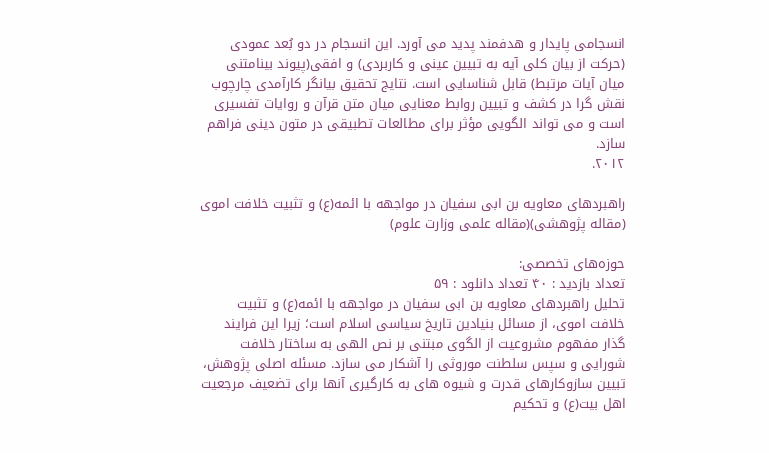انسجامی پایدار و هدفمند پدید می آورد. این انسجام در دو بُعد عمودی (حرکت از بیان کلی آیه به تبیین عینی و کاربردی) و افقی(پیوند بینامتنی میان آیات مرتبط) قابل شناسایی است. نتایج تحقیق بیانگر کارآمدی چارچوب نقش گرا در کشف و تبیین روابط معنایی میان متن قرآن و روایات تفسیری است و می تواند الگویی مؤثر برای مطالعات تطبیقی در متون دینی فراهم سازد.
۲۰۱۲.

راهبردهای معاویه بن ابی سفیان در مواجهه با ائمه(ع) و تثبیت خلافت اموی (مقاله پژوهشی)(مقاله علمی وزارت علوم)

حوزه‌های تخصصی:
تعداد بازدید : ۴۰ تعداد دانلود : ۵۹
تحلیل راهبردهای معاویه بن ابی سفیان در مواجهه با ائمه(ع) و تثبیت خلافت اموی، از مسائل بنیادین تاریخ سیاسی اسلام است؛ زیرا این فرایند گذار مفهوم مشروعیت از الگوی مبتنی بر نص الهی به ساختار خلافت شورایی و سپس سلطنت موروثی را آشکار می سازد. مسئله اصلی پژوهش، تبیین سازوکارهای قدرت و شیوه های به کارگیری آنها برای تضعیف مرجعیت اهل بیت(ع) و تحکیم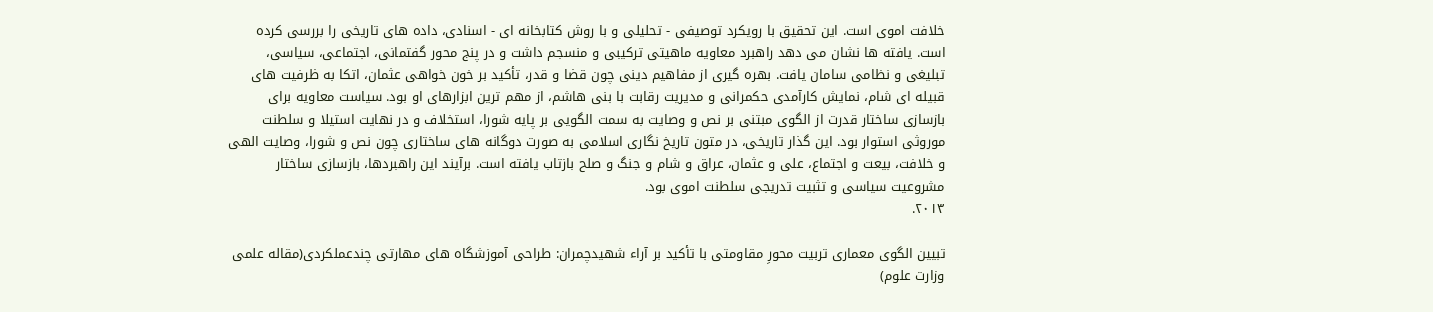خلافت اموی است. این تحقیق با رویکرد توصیفی - تحلیلی و با روش کتابخانه ای - اسنادی، داده های تاریخی را بررسی کرده است. یافته ها نشان می دهد راهبرد معاویه ماهیتی ترکیبی و منسجم داشت و در پنج محور گفتمانی، اجتماعی، سیاسی، تبلیغی و نظامی سامان یافت. بهره گیری از مفاهیم دینی چون قضا و قدر، تأکید بر خون خواهی عثمان، اتکا به ظرفیت های قبیله ای شام، نمایش کارآمدی حکمرانی و مدیریت رقابت با بنی هاشم، از مهم ترین ابزارهای او بود. سیاست معاویه برای بازسازی ساختار قدرت از الگوی مبتنی بر نص و وصایت به سمت الگویی بر پایه شورا، استخلاف و در نهایت استیلا و سلطنت موروثی استوار بود. این گذار تاریخی، در متون تاریخ نگاری اسلامی به صورت دوگانه های ساختاری چون نص و شورا، وصایت الهی و خلافت، بیعت و اجتماع، علی و عثمان، عراق و شام و جنگ و صلح بازتاب یافته است. برآیند این راهبردها، بازسازی ساختار مشروعیت سیاسی و تثبیت تدریجی سلطنت اموی بود.
۲۰۱۳.

تبیین الگوی معماری تربیت محورِ مقاومتی با تأکید بر آراء شهیدچمران: طراحی آموزشگاه های مهارتی چندعملکردی(مقاله علمی وزارت علوم)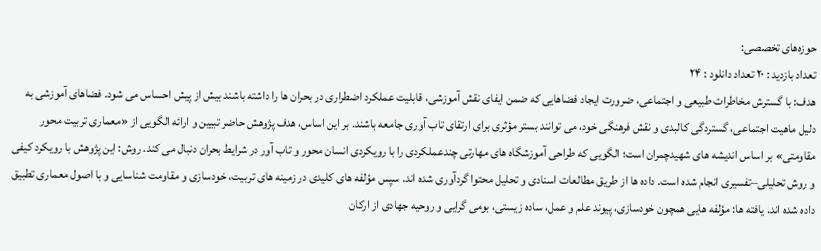حوزه‌های تخصصی:
تعداد بازدید : ۲۰ تعداد دانلود : ۲۴
هدف: با گسترش مخاطرات طبیعی و اجتماعی، ضرورت ایجاد فضاهایی که ضمن ایفای نقش آموزشی، قابلیت عملکرد اضطراری در بحران ها را داشته باشند بیش از پیش احساس می شود. فضاهای آموزشی به دلیل ماهیت اجتماعی، گستردگی کالبدی و نقش فرهنگی خود، می توانند بستر مؤثری برای ارتقای تاب آوری جامعه باشند. بر این اساس، هدف پژوهش حاضر تبیین و ارائه الگویی از «معماری تربیت محور مقاومتی» بر اساس اندیشه های شهیدچمران است؛ الگویی که طراحی آموزشگاه های مهارتی چندعملکردی را با رویکردی انسان محور و تاب آور در شرایط بحران دنبال می کند. روش: این پژوهش با رویکرد کیفی و روش تحلیلی–تفسیری انجام شده است. داده ها از طریق مطالعات اسنادی و تحلیل محتوا گردآوری شده اند. سپس مؤلفه های کلیدی در زمینه های تربیت، خودسازی و مقاومت شناسایی و با اصول معماری تطبیق داده شده اند. یافته ها: مؤلفه هایی همچون خودسازی، پیوند علم و عمل، ساده زیستی، بومی گرایی و روحیه جهادی از ارکان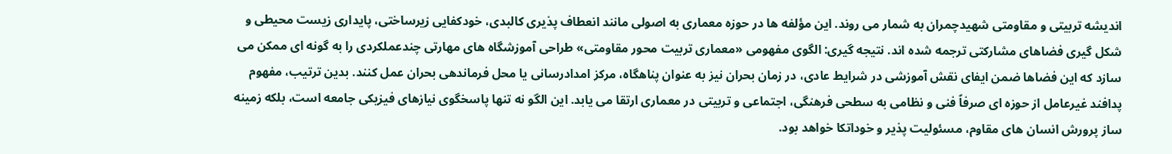اندیشه تربیتی و مقاومتی شهیدچمران به شمار می روند. این مؤلفه ها در حوزه معماری به اصولی مانند انعطاف پذیری کالبدی، خودکفایی زیرساختی، پایداری زیست محیطی و شکل گیری فضاهای مشارکتی ترجمه شده اند. نتیجه گیری: الگوی مفهومی «معماری تربیت محور مقاومتی» طراحی آموزشگاه های مهارتی چندعملکردی را به گونه ای ممکن می سازد که این فضاها ضمن ایفای نقش آموزشی در شرایط عادی، در زمان بحران نیز به عنوان پناهگاه، مرکز امدادرسانی یا محل فرماندهی بحران عمل کنند. بدین ترتیب، مفهوم پدافند غیرعامل از حوزه ای صرفاً فنی و نظامی به سطحی فرهنگی، اجتماعی و تربیتی در معماری ارتقا می یابد. این الگو نه تنها پاسخگوی نیازهای فیزیکی جامعه است، بلکه زمینه ساز پرورش انسان های مقاوم، مسئولیت پذیر و خوداتکا خواهد بود.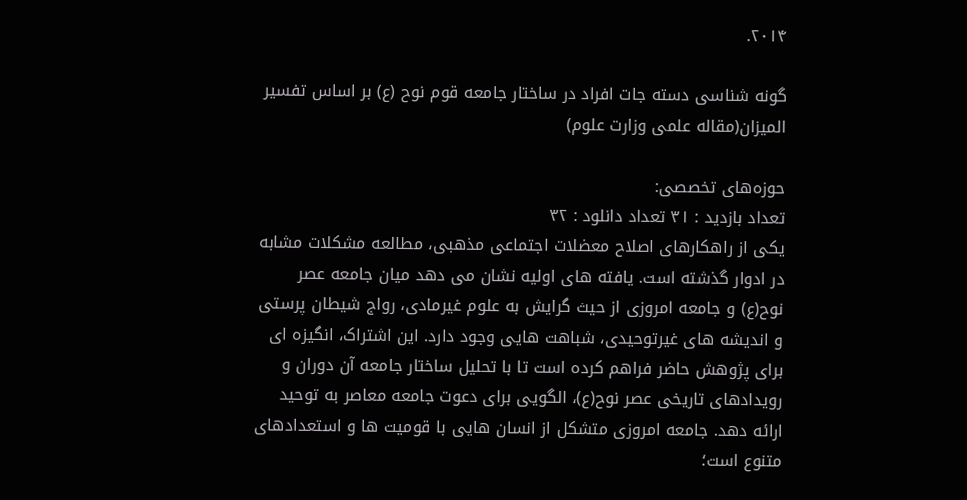۲۰۱۴.

گونه شناسی دسته جات افراد در ساختار جامعه قوم نوح (ع) بر اساس تفسیر المیزان(مقاله علمی وزارت علوم)

حوزه‌های تخصصی:
تعداد بازدید : ۳۱ تعداد دانلود : ۳۲
یکی از راهکارهای اصلاح معضلات اجتماعی مذهبی، مطالعه مشکلات مشابه در ادوار گذشته است. یافته های اولیه نشان می دهد میان جامعه عصر نوح(ع) و جامعه امروزی از حیث گرایش به علوم غیرمادی، رواج شیطان پرستی و اندیشه های غیرتوحیدی، شباهت هایی وجود دارد. این اشتراک، انگیزه ای برای پژوهش حاضر فراهم کرده است تا با تحلیل ساختار جامعه آن دوران و رویدادهای تاریخی عصر نوح(ع)، الگویی برای دعوت جامعه معاصر به توحید ارائه دهد. جامعه امروزی متشکل از انسان هایی با قومیت ها و استعدادهای متنوع است؛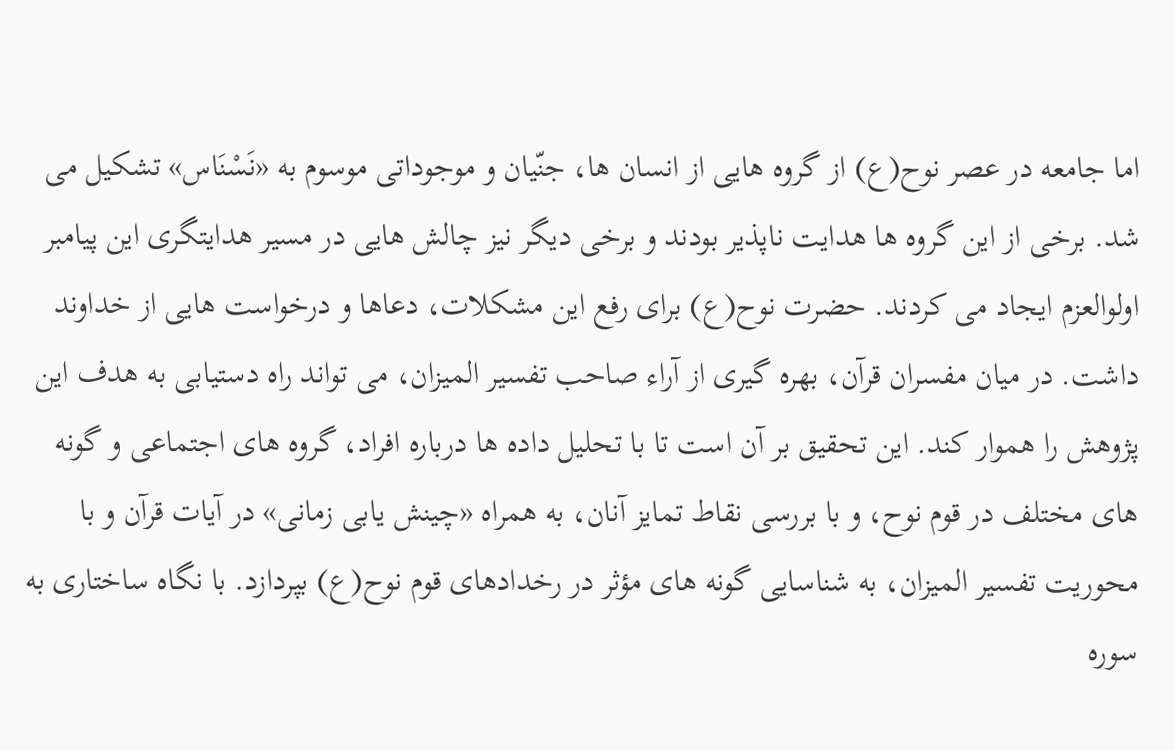اما جامعه در عصر نوح(ع) از گروه هایی از انسان ها، جنّیان و موجوداتی موسوم به «نَسْنَاس» تشکیل می شد. برخی از این گروه ها هدایت ناپذیر بودند و برخی دیگر نیز چالش هایی در مسیر هدایتگری این پیامبر اولوالعزم ایجاد می کردند. حضرت نوح(ع) برای رفع این مشکلات، دعاها و درخواست هایی از خداوند داشت. در میان مفسران قرآن، بهره گیری از آراء صاحب تفسیر المیزان، می تواند راه دستیابی به هدف این پژوهش را هموار کند. این تحقیق بر آن است تا با تحلیل داده ها درباره افراد، گروه های اجتماعی و گونه های مختلف در قوم نوح، و با بررسی نقاط تمایز آنان، به همراه «چینش یابی زمانی» در آیات قرآن و با محوریت تفسیر المیزان، به شناسایی گونه های مؤثر در رخدادهای قوم نوح(ع) بپردازد. با نگاه ساختاری به سوره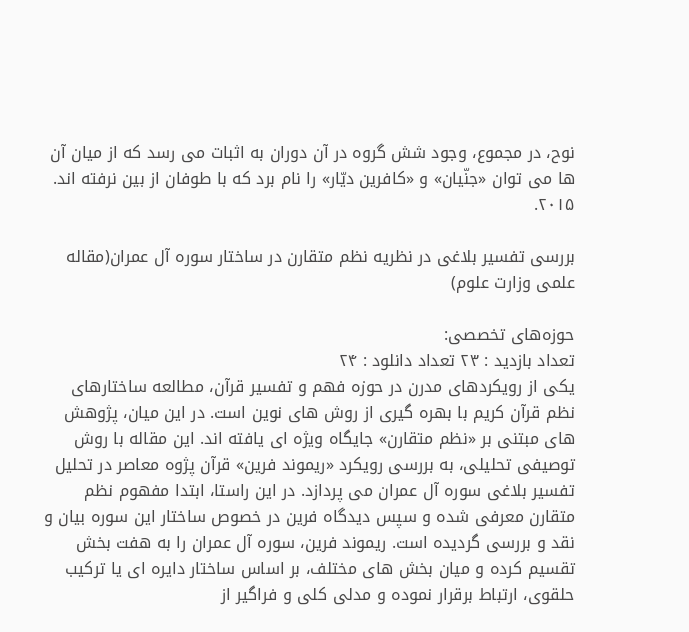نوح، در مجموع، وجود شش گروه در آن دوران به اثبات می رسد که از میان آن ها می توان «جنّیان» و «کافرین دیّار» را نام برد که با طوفان از بین نرفته اند.
۲۰۱۵.

بررسی تفسیر بلاغی در نظریه نظم متقارن در ساختار سوره آل عمران(مقاله علمی وزارت علوم)

حوزه‌های تخصصی:
تعداد بازدید : ۲۳ تعداد دانلود : ۲۴
یکی از رویکردهای مدرن در حوزه فهم و تفسیر قرآن، مطالعه ساختارهای نظم قرآن کریم با بهره گیری از روش های نوین است. در این میان، پژوهش های مبتنی بر «نظم متقارن» جایگاه ویژه ای یافته اند. این مقاله با روش توصیفی تحلیلی، به بررسی رویکرد «ریموند فرین» قرآن پژوه معاصر در تحلیل تفسیر بلاغی سوره آل عمران می پردازد. در این راستا، ابتدا مفهوم نظم متقارن معرفی شده و سپس دیدگاه فرین در خصوص ساختار این سوره بیان و نقد و بررسی گردیده است. ریموند فرین، سوره آل عمران را به هفت بخش تقسیم کرده و میان بخش های مختلف، بر اساس ساختار دایره ای یا ترکیب حلقوی، ارتباط برقرار نموده و مدلی کلی و فراگیر از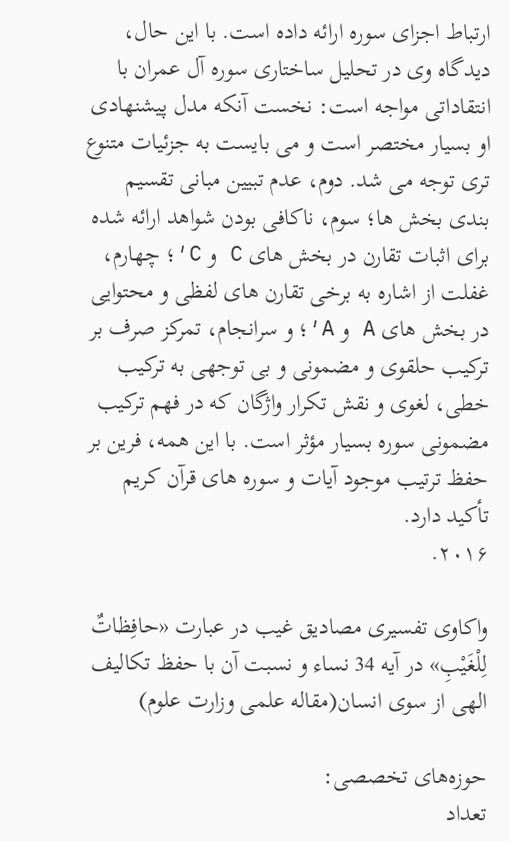ارتباط اجزای سوره ارائه داده است. با این حال، دیدگاه وی در تحلیل ساختاری سوره آل عمران با انتقاداتی مواجه است: نخست آنکه مدل پیشنهادی او بسیار مختصر است و می بایست به جزئیات متنوع تری توجه می شد. دوم، عدم تبیین مبانی تقسیم بندی بخش ها؛ سوم، ناکافی بودن شواهد ارائه شده برای اثبات تقارن در بخش های C و C′؛ چهارم، غفلت از اشاره به برخی تقارن های لفظی و محتوایی در بخش های A و A′؛ و سرانجام، تمرکز صرف بر ترکیب حلقوی و مضمونی و بی توجهی به ترکیب خطی، لغوی و نقش تکرار واژگان که در فهم ترکیب مضمونی سوره بسیار مؤثر است. با این همه، فرین بر حفظ ترتیب موجود آیات و سوره های قرآن کریم تأکید دارد.
۲۰۱۶.

واکاوی تفسیری مصادیق غیب در عبارت «حافِظاتٌ لِلْغَیْبِ» در آیه 34 نساء و نسبت آن با حفظ تکالیف الهی از سوی انسان(مقاله علمی وزارت علوم)

حوزه‌های تخصصی:
تعداد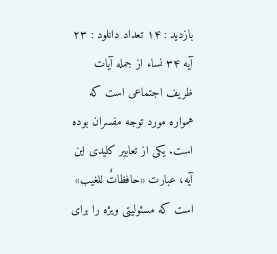بازدید : ۱۴ تعداد دانلود : ۲۳
آیه ۳۴ نساء از جمله آیات ظریف اجتماعی است که همواره مورد توجه مفسران بوده است. یکی از تعابیر کلیدی این آیه، عبارت «حافظاتٌ للغیب» است که مسئولیتی ویژه را برای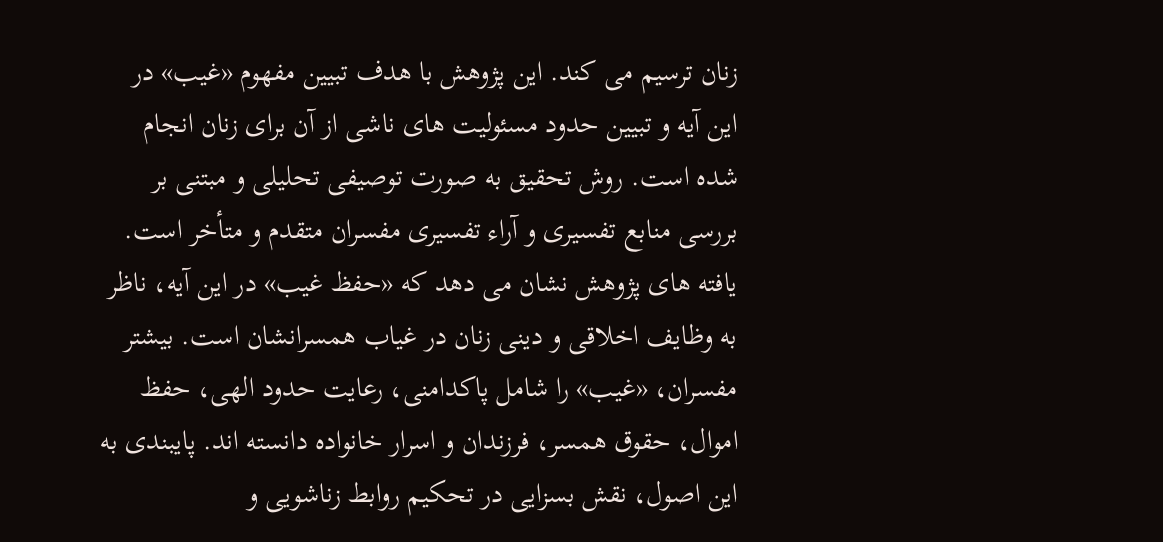زنان ترسیم می کند. این پژوهش با هدف تبیین مفهوم «غیب» در این آیه و تبیین حدود مسئولیت های ناشی از آن برای زنان انجام شده است. روش تحقیق به صورت توصیفی تحلیلی و مبتنی بر بررسی منابع تفسیری و آراء تفسیری مفسران متقدم و متأخر است. یافته های پژوهش نشان می دهد که «حفظ غیب» در این آیه، ناظر به وظایف اخلاقی و دینی زنان در غیاب همسرانشان است. بیشتر مفسران، «غیب» را شامل پاکدامنی، رعایت حدود الهی، حفظ اموال، حقوق همسر، فرزندان و اسرار خانواده دانسته اند. پایبندی به این اصول، نقش بسزایی در تحکیم روابط زناشویی و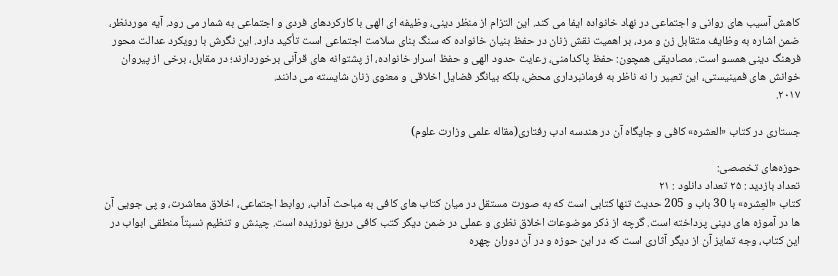کاهش آسیب های روانی و اجتماعی در نهاد خانواده ایفا می کند. این التزام از منظر دینی، وظیفه ای الهی با کارکردهای فردی و اجتماعی به شمار می رود. آیه موردنظر، ضمن اشاره به وظایف متقابل زن و مرد، بر اهمیت نقش زنان در حفظ بنیان خانواده که سنگ بنای سلامت اجتماعی است تأکید دارد. این نگرش با رویکرد عدالت محور فرهنگ دینی همسو است. مصادیقی همچون: حفظ پاکدامنی، رعایت حدود الهی و حفظ اسرار خانواده، از پشتوانه های قرآنی برخوردارند؛ در مقابل، برخی از پیروان خوانش های فمینیستی، این تعبیر را نه ناظر به فرمانبرداری محض، بلکه بیانگر فضایل اخلاقی و معنوی زنان شایسته می دانند.
۲۰۱۷.

جستاری در کتاب «العشره» کافی و جایگاه آن در هندسه ادب رفتاری(مقاله علمی وزارت علوم)

حوزه‌های تخصصی:
تعداد بازدید : ۲۵ تعداد دانلود : ۲۱
کتاب «العِشره» با 30 باب و 205 حدیث تنها کتابی است که به صورت مستقل در میان کتاب های کافی به مباحث آداب، روابط اجتماعی، اخلاق معاشرت، و پی جویی آن ها در آموزه های دینی پرداخته است. گرچه از ذکر موضوعات اخلاق نظری و عملی در ضمن دیگر کتب کافی دریغ نورزیده است. چینش و تنظیم نسبتاً منطقی ابواب در این کتاب، وجه تمایز آن از دیگر آثاری است که در این حوزه و در آن دوران چهره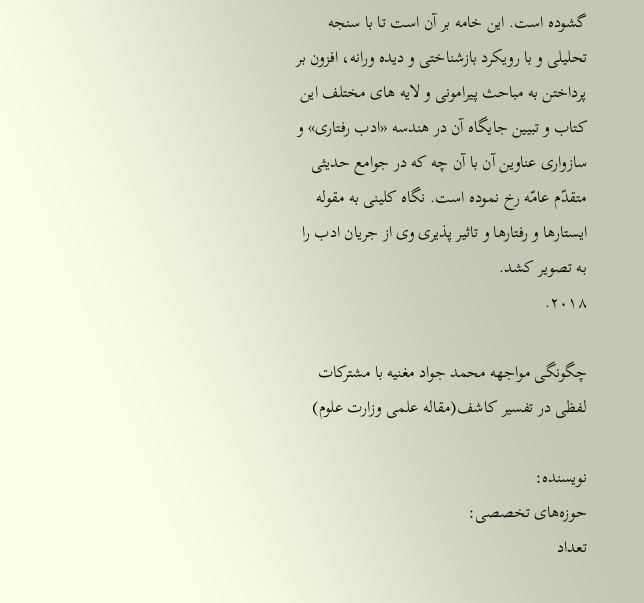گشوده است. این خامه بر آن است تا با سنجه تحلیلی و با رویکرد بازشناختی و دیده ورانه، افزون بر پرداختن به مباحث پیرامونی و لایه های مختلف این کتاب و تبیین جایگاه آن در هندسه «ادب رفتاری» و سازواری عناوین آن با آن چه که در جوامع حدیثی متقدّم عامّه رخ نموده است. نگاه کلینی به مقوله ایستارها و رفتارها و تاثیر پذیری وی از جریان ادب را به تصویر کشد.
۲۰۱۸.

چگونگی مواجهه محمد جواد مغنیه با مشترکات لفظی در تفسیر کاشف(مقاله علمی وزارت علوم)

نویسنده:
حوزه‌های تخصصی:
تعداد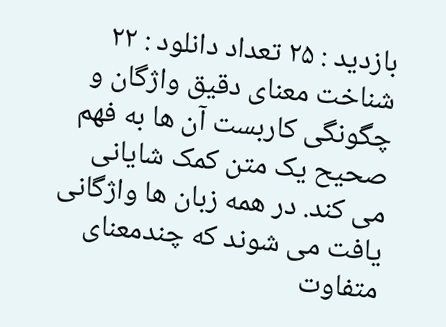بازدید : ۲۵ تعداد دانلود : ۲۲
شناخت معنای دقیق واژگان و چگونگی کاربست آن ها به فهم صحیح یک متن کمک شایانی می کند. در همه زبان ها واژگانی یافت می شوند که چندمعنای متفاوت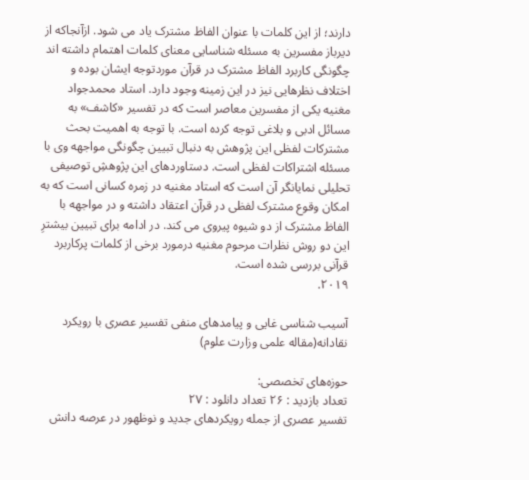دارند؛ از این کلمات با عنوان الفاظ مشترک یاد می شود. ازآنجاکه از دیرباز مفسرین به مسئله شناسایی معنای کلمات اهتمام داشته اند چگونگی کاربرد الفاظ مشترک در قرآن موردتوجه ایشان بوده و اختلاف نظرهایی نیز در این زمینه وجود دارد. استاد محمدجواد مغنیه یکی از مفسرین معاصر است که در تفسیر «کاشف» به مسائل ادبی و بلاغی توجه کرده است. با توجه به اهمیت بحث مشترکات لفظی این پژوهش به دنبال تبیین چگونگی مواجهه وی با مسئله اشتراکات لفظی است. دستاوردهای این پژوهشِ توصیفی تحلیلی نمایانگر آن است که استاد مغنیه در زمره کسانی است که به امکان وقوع مشترک لفظی در قرآن اعتقاد داشته و در مواجهه با الفاظ مشترک از دو شیوه پیروی می کند. در ادامه برای تبیین بیشترِ این دو روش نظرات مرحوم مغنیه درمورد برخی از کلمات پرکاربرد قرآنی بررسی شده است.
۲۰۱۹.

آسیب شناسی غایی و پیامدهای منفی تفسیر عصری با رویکرد نقادانه(مقاله علمی وزارت علوم)

حوزه‌های تخصصی:
تعداد بازدید : ۲۶ تعداد دانلود : ۲۷
تفسیر عصری از جمله رویکردهای جدید و نوظهور در عرصه دانش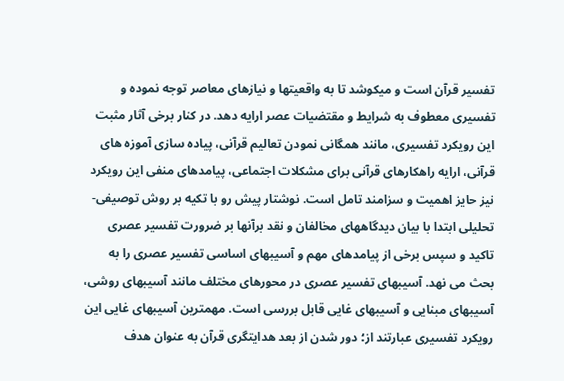تفسیر قرآن است و میکوشد تا به واقعیتها و نیازهای معاصر توجه نموده و تفسیری معطوف به شرایط و مقتضیات عصر ارایه دهد. در کنار برخی آثار مثبت این رویکرد تفسیری، مانند همگانی نمودن تعالیم قرآنی، پیاده سازی آموزه های قرآنی، ارایه راهکارهای قرآنی برای مشکلات اجتماعی، پیامدهای منفی این رویکرد نیز حایز اهمیت و سزامند تامل است. نوشتار پیش رو با تکیه بر روش توصیفی- تحلیلی ابتدا با بیان دیدگاههای مخالفان و نقد برآنها بر ضرورت تفسیر عصری تاکید و سپس برخی از پیامدهای مهم و آسیبهای اساسی تفسیر عصری را به بحث می نهد. آسیبهای تفسیر عصری در محورهای مختلف مانند آسیبهای روشی، آسیبهای مبنایی و آسیبهای غایی قابل بررسی است. مهمترین آسیبهای غایی این رویکرد تفسیری عبارتند از؛ دور شدن از بعد هدایتگری قرآن به عنوان هدف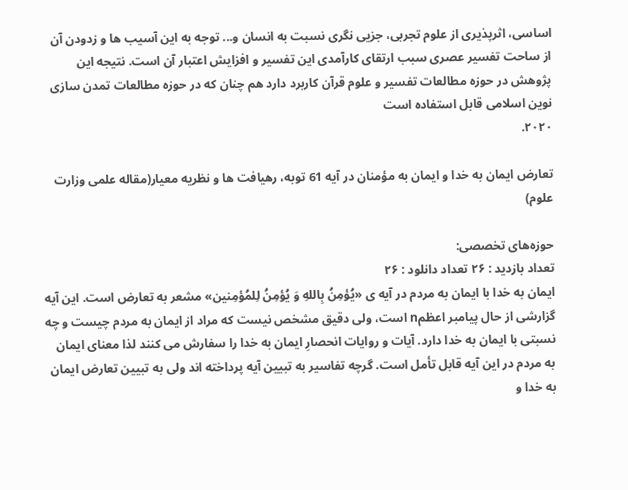اساسی، اثرپذیری از علوم تجربی، جزیی نگری نسبت به انسان و... توجه به این آسیب ها و زدودن آن از ساحت تفسیر عصری سبب ارتقای کارآمدی این تفسیر و افزایش اعتبار آن است. نتیجه این پژوهش در حوزه مطالعات تفسیر و علوم قرآن کاربرد دارد هم چنان که در حوزه مطالعات تمدن سازی نوین اسلامی قابل استفاده است
۲۰۲۰.

تعارض ایمان به خدا و ایمان به مؤمنان در آیه 61 توبه، رهیافت ها و نظریه معیار(مقاله علمی وزارت علوم)

حوزه‌های تخصصی:
تعداد بازدید : ۲۶ تعداد دانلود : ۲۶
ایمان به خدا با ایمان به مردم در آیه ی «یُؤمِنُ بِاللهِ وَ یُؤمِنُ لِلمُؤمِنین» مشعر به تعارض است. این آیه گزارشی از حال پیامبر اعظمn است، ولی دقیق مشخص نیست که مراد از ایمان به مردم چیست و چه نسبتی با ایمان به خدا دارد. آیات و روایات انحصارِ ایمان به خدا را سفارش می کنند لذا معنای ایمان به مردم در این آیه قابل تأمل است. گرچه تفاسیر به تبیین آیه پرداخته اند ولی به تبیین تعارض ایمان به خدا و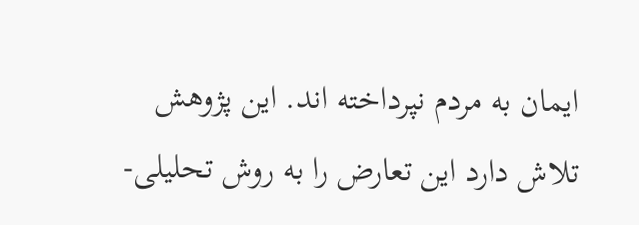ایمان به مردم نپرداخته اند. این پژوهش تلاش دارد این تعارض را به روش تحلیلی-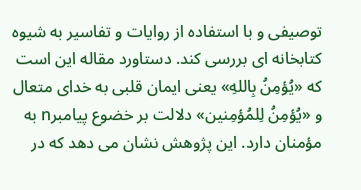توصیفی و با استفاده از روایات و تفاسیر به شیوه کتابخانه ای بررسی کند. دستاورد مقاله این است که «یُؤمِنُ بِاللهِ» یعنی ایمان قلبی به خدای متعال و «یُؤمِنُ لِلمُؤمِنین» دلالت بر خضوع پیامبرn به مؤمنان دارد. این پژوهش نشان می دهد که در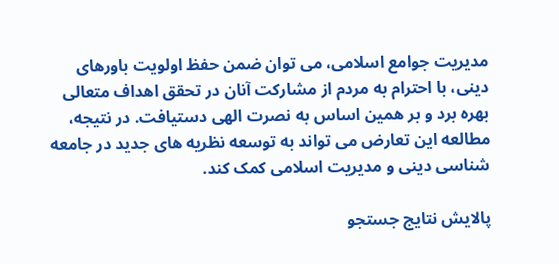مدیریت جوامع اسلامی، می توان ضمن حفظ اولویت باورهای دینی، با احترام به مردم از مشارکت آنان در تحقق اهداف متعالی بهره برد و بر همین اساس به نصرت الهی دستیافت. در نتیجه، مطالعه این تعارض می تواند به توسعه نظریه های جدید در جامعه شناسی دینی و مدیریت اسلامی کمک کند.

پالایش نتایج جستجو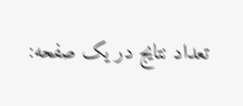تعداد نتایج در یک صفحه: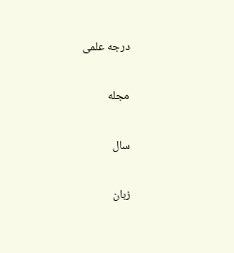درجه علمی

مجله

سال

زبان